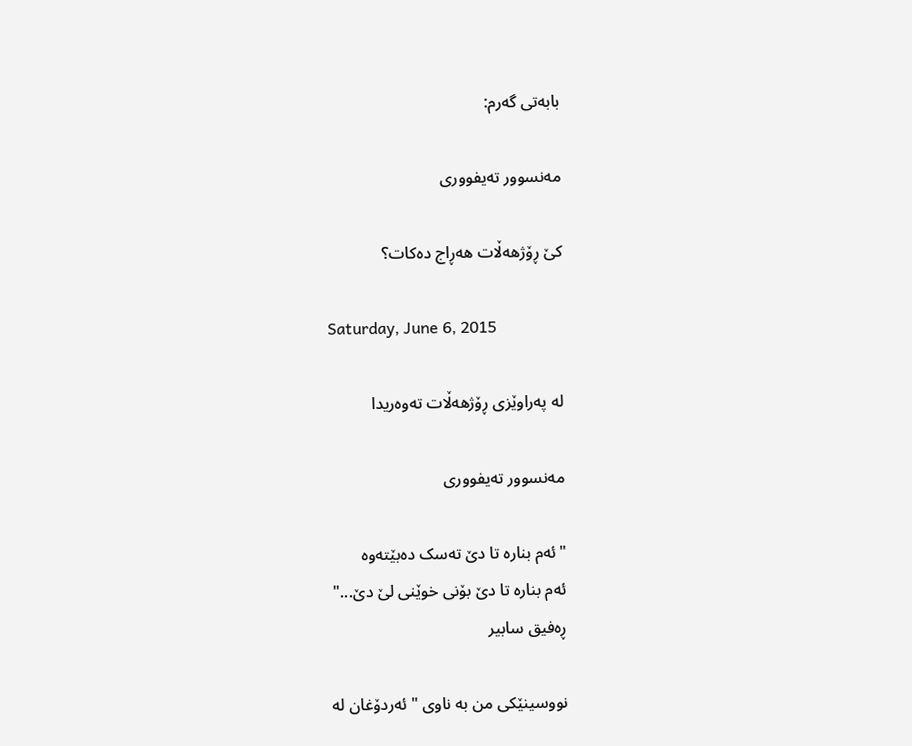بابەتی گەرم:

مەنسوور تەیفووری

کێ ڕۆژهەڵات هەڕاج دەکات؟

Saturday, June 6, 2015

لە پەراوێزی ڕۆژهەڵات تەوەریدا

مەنسوور تەیفووری

"ئەم بنارە تا دێ تەسک دەبێتەوە
ئەم بنارە تا دێ بۆنی خوێنی لێ دێ..."
ڕەفیق سابیر

نووسینێکی من بە ناوی " ئەردۆغان لە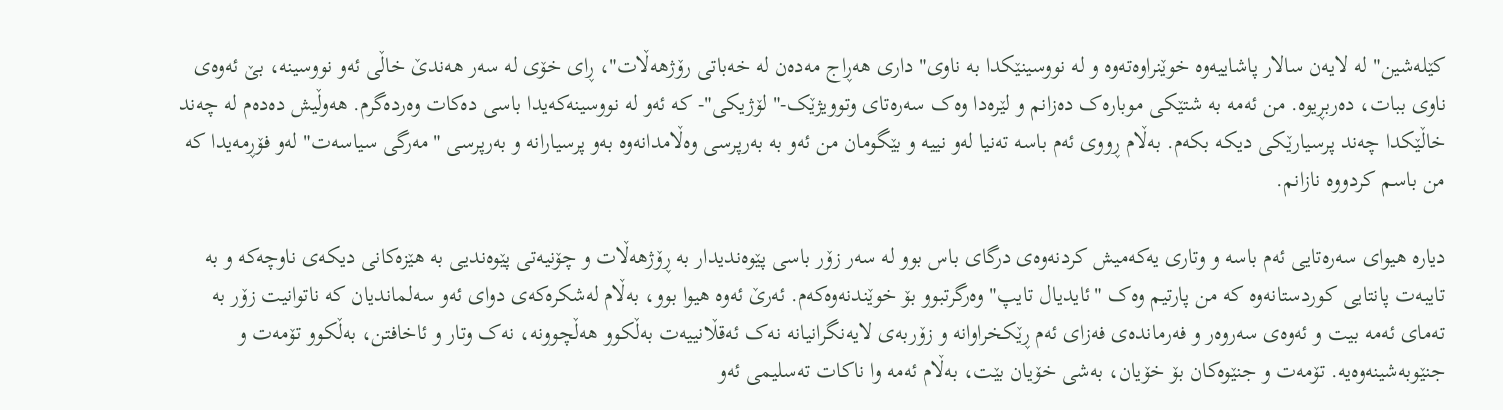کێلەشین" لە لایەن سالار پاشاییەوە خوێنراوەتەوە و لە نووسینێکدا بە ناوی" داری هەڕاج مەدەن لە خەباتی رۆژهەڵات"، ڕای خۆی لە سەر هەندێ خاڵی ئەو نووسینە، بێ ئەوەی ناوی ببات، دەربڕیوە. من ئەمە بە شتێکی موبارەک دەزانم و لێرەدا وەک سەرەتای وتوویژێک-" لۆژیکی"- کە ئەو لە نووسینەکەیدا باسی دەکات وەردەگرم. هەوڵیش دەدەم لە چەند خاڵێکدا چەند پرسیارێکی دیکە بکەم. بەڵام ڕووی ئەم باسە تەنیا لەو نییە و بێگومان من ئەو بە بەرپرسی وەڵامدانەوە بەو پرسیارانە و بەرپرسی "مەرگی سیاسەت" لەو فۆڕمەیدا کە من باسم کردووە نازانم.

دیارە هیوای سەرەتایی ئەم باسە و وتاری یەکەمیش کردنەوەی درگای باس بوو لە سەر زۆر باسی پێوەندیدار بە ڕۆژهەڵات و چۆنیەتی پێوەندیی بە هێزەکانی دیکەی ناوچەکە و بە تایبەت پانتایی کوردستانەوە کە من پارتیم وەک "ئایدیال تایپ" وەرگرتبوو بۆ خوێندنەوەکەم. ئەرێ ئەوە هیوا بوو، بەڵام لەشکرەکەی دوای ئەو سەلماندیان کە ناتوانیت زۆر بە تەمای ئەمە بیت و ئەوەی سەروەر و فەرماندەی فەزای ئەم ڕێکخراوانە و زۆربەی لایەنگرانیانە نەک ئەقڵانییەت بەڵکوو هەڵچوونە، نەک وتار و ئاخافتن، بەڵکوو تۆمەت و جنێوبەشینەوەیە. تۆمەت و جنێوەکان بۆ خۆیان، بەشی خۆیان بێت، بەڵام ئەمە وا ناکات تەسلیمی ئەو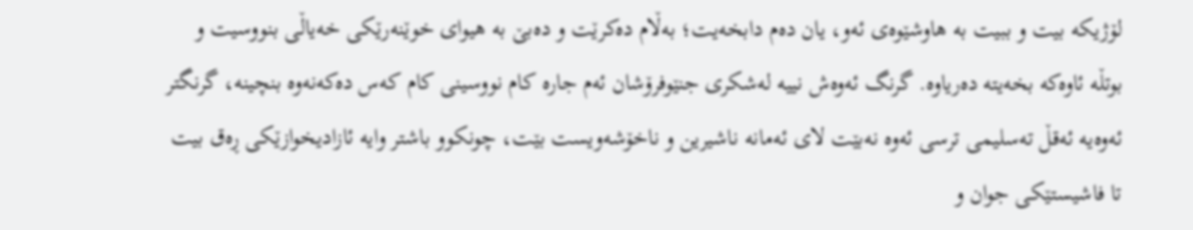لۆژیکە بیت و ببیت بە هاوشێوەی ئەو، یان دەم دابخەیت؛ بەڵام دەکرێت و دەبێ بە هیوای خوێنەرێکی خەیاڵی بنووسیت و بوتڵە ئاوەکە بخەیتە دەریاوە. گرنگ ئەوەش نییە لەشکری جنێوفرۆشان ئەم جارە کام نووسینی کام کەس دەکەنەوە بنچینە، گرنگتر ئەوەیە ئەقڵ تەسلیمی ترسی ئەوە نەبێت لای ئەمانە ناشیرین و ناخۆشەویست بێت، چونکوو باشتر وایە ئازادیخوازێکی ڕەق بیت تا فاشیستێکی جوان و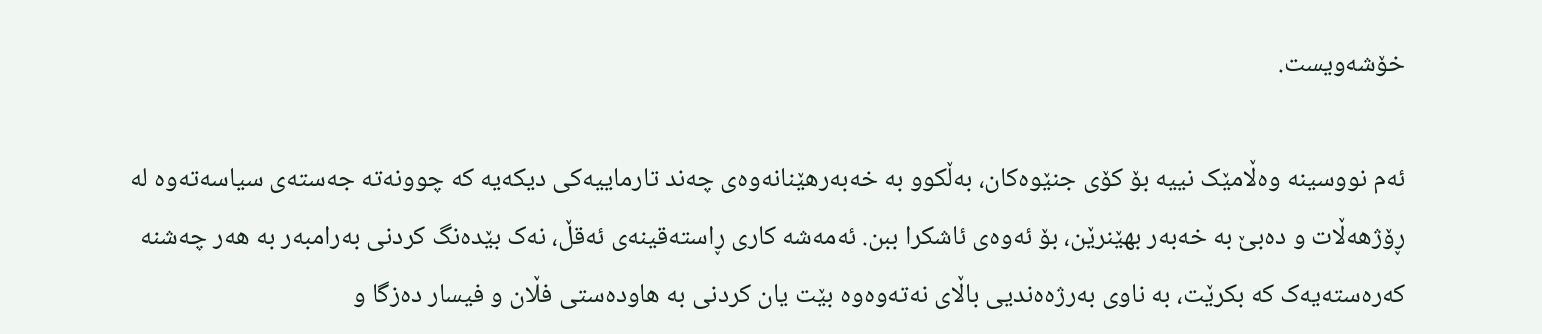خۆشەویست.

ئەم نووسینە وەڵامێک نییە بۆ کۆی جنێوەکان، بەڵکوو بە خەبەرهێنانەوەی چەند تارماییەکی دیکەیە کە چوونەتە جەستەی سیاسەتەوە لە ڕۆژهەڵات و دەبێ بە خەبەر بهێنرێن، بۆ ئەوەی ئاشکرا ببن. ئەمەشە کاری ڕاستەقینەی ئەقڵ، نەک بێدەنگ کردنی بەرامبەر بە هەر چەشنە کەرەستەیەک کە بکرێت، بە ناوی بەرژەەندیی باڵای نەتەوەوە بێت یان کردنی بە هاودەستی فڵان و فیسار دەزگا و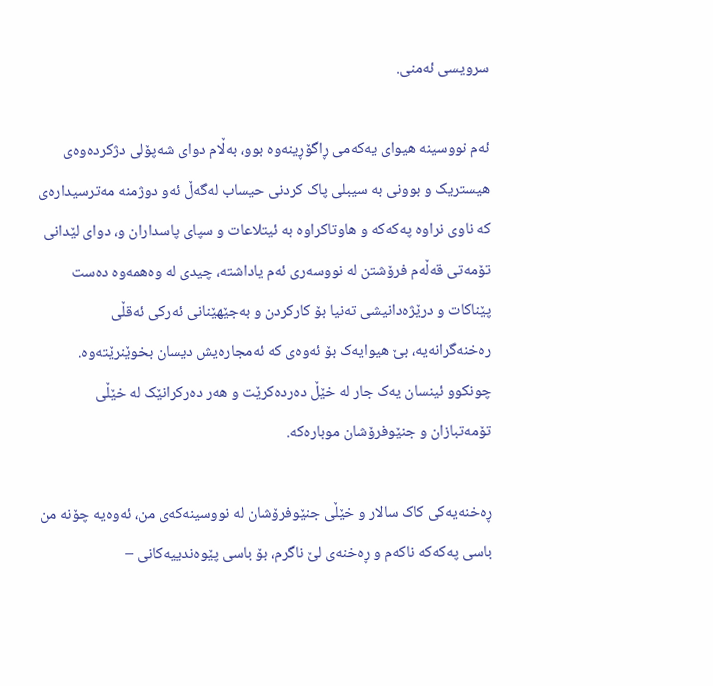سرویسی ئەمنی.

ئەم نووسینە هیوای یەکەمی ڕاگۆڕینەوە بوو، بەڵام دوای شەپۆلی دژکردەوەی هیستریک و بوونی بە سیبلی پاک کردنی حیساب لەگەڵ ئەو دوژمنە مەترسیدارەی کە ناوی نراوە پەکەکە و هاوتاکراوە بە ئیتلاعات و سپای پاسداران و، دوای لێدانی تۆمەتی قەڵەم فرۆشتن لە نووسەری ئەم یاداشتە، چیدی لە وەهمەوە دەست پێناکات و درێژەدانیشی تەنیا بۆ کارکردن و بەجێهێنانی ئەرکی ئەقڵی رەخنەگرانەیە، بێ هیوایەک بۆ ئەوەی کە ئەمجارەیش دیسان بخوێنرێتەوە. چونکوو ئینسان یەک جار لە خێڵ دەردەکرێت و هەر دەرکرانێک لە خێڵی تۆمەتبازان و جنێوفرۆشان موبارەکە.

ڕەخنەیەکی کاک سالار و خێڵی جنێوفرۆشان لە نووسینەکەی من، ئەوەیە چۆنە من باسی پەکەکە ناکەم و ڕەخنەی لێ ناگرم، بۆ باسی پێوەندییەکانی –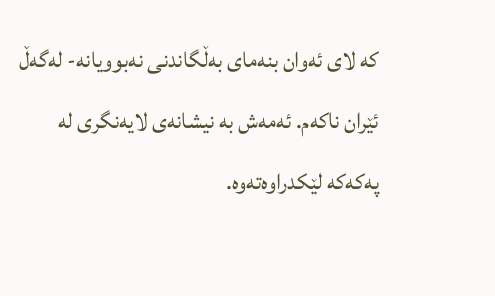کە لای ئەوان بنەمای بەڵگاندنی نەبوویانە- لەگەڵ ئێران ناکەم. ئەمەش بە نیشانەی لایەنگری لە پەکەکە لێکدراوەتەوە.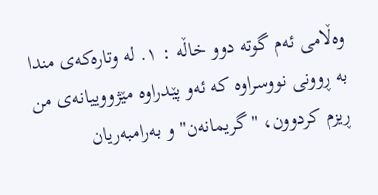وەڵامی ئەم گوتە دوو خاڵە : ١. لە وتارەکەی مندا بە ڕوونی نووسراوە کە ئەو پێدراوە مێژووییانەی من ڕیزم کردوون، "گریمانەن" و بەرامبەریان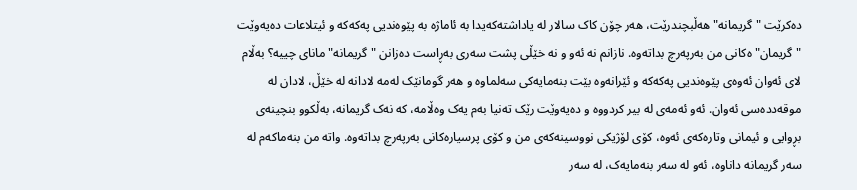دەکرێت "گریمانە" هەڵبچندرێت، هەر چۆن کاک سالار لە یاداشتەکەیدا بە ئاماژە بە پێوەندیی پەکەکە و ئیتلاعات دەیەوێت "گریمان"ەکانی من بەرپەرچ بداتەوە. نازانم نە ئەو و نە خێڵی پشت سەری بەڕاست دەزانن "گریمانە" مانای چییە؟ بەڵام لای ئەوان ئەوەی پێوەندیی پەکەکە و ئێرانەوە بێت بنەمایەکی سەلماوە و هەر گومانێک لەمە لادانە لە خێڵ، لادان لە موقەددەسی ئەوان. ئەو ئەمەی لە بیر کردووە و دەیەوێت رێک تەنیا بەم یەک وەڵامە، کە نەک گریمانە، بەڵکوو بنچینەی بڕوایی و ئیمانی وتارەکەی ئەوە، کۆی لۆژیکی نووسینەکەی من و کۆی پرسیارەکانی بەرپەرچ بداتەوە. واتە من بنەماکەم لە سەر گریمانە داناوە، ئەو لە سەر بنەمایەک، لە سەر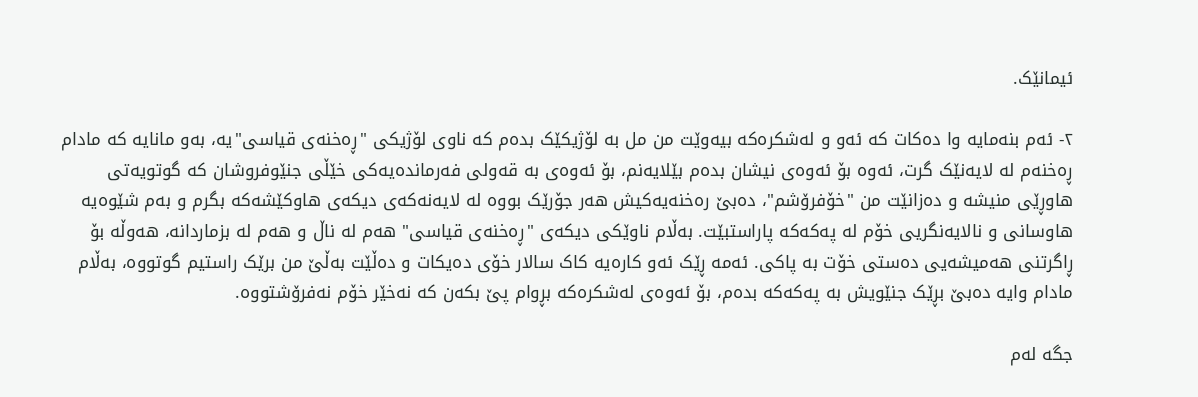ئیمانێک.

٢- ئەم بنەمایە وا دەکات کە ئەو و لەشکرەکە بیەوێت من مل بە لۆژیکێک بدەم کە ناوی لۆژیکی "ڕەخنەی قیاسی"یە، بەو مانایە کە مادام ڕەخنەم لە لایەنێک گرت، ئەوە بۆ ئەوەی نیشان بدەم بێلایەنم، بۆ ئەوەی بە قەولی فەرماندەیەکی خێڵی جنێوفروشان کە گوتویەتی هاوڕێی منیشە و دەزانێت من "خۆفرۆشم"، دەبێ رەخنەیەکیش هەر جۆرێک بووە لە لایەنەکەی دیکەی هاوکێشەکە بگرم و بەم شێوەیە هاوسانی و نالایەنگریی خۆم لە پەکەکە پاراستبێت. بەڵام ناوێکی دیکەی "ڕەخنەی قیاسی" هەم لە ناڵ و هەم لە بزماردانە، هەوڵە بۆ ڕاگرتنی هەمیشەیی دەستی خۆت بە پاکی. ئەمە ڕێک ئەو کارەیە کاک سالار خۆی دەیکات و دەڵێت بەڵێ من برێک راستیم گوتووە، بەڵام مادام وایە دەبێ بڕێک جنێویش بە پەکەکە بدەم، بۆ ئەوەی لەشکرەکە بڕوام پێ بکەن کە نەخێر خۆم نەفرۆشتووە.

جگە لەم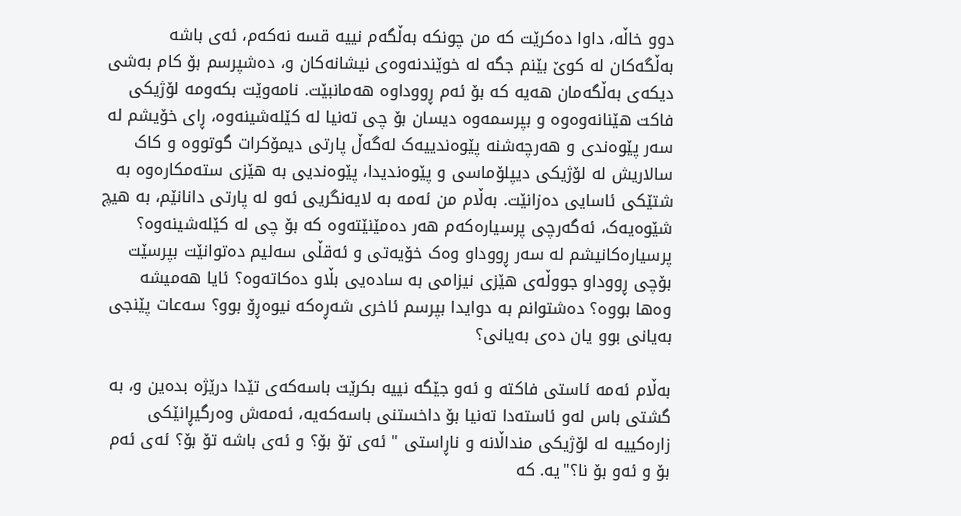دوو خاڵە، داوا دەکرێت کە من چونکە بەڵگەم نییە قسە نەکەم، ئەی باشە بەڵگەکان لە کوێ بێنم جگە لە خوێندنەوەی نیشانەکان و، دەشپرسم بۆ کام بەشی دیکەی بەڵگەمان هەیە کە بۆ ئەم ڕووداوە هەمانبێت. نامەوێت بکەومە لۆژیکی فاکت هێنانەوەوە و بپرسمەوە دیسان بۆ چی تەنیا لە کێلەشینەوە، ڕای خۆیشم لە سەر پێوەندی و هەرچەشنە پێوەندییەک لەگەڵ پارتی دیمۆکرات گوتووە و کاک سالاریش لە لۆژیکی دیپلۆماسی و پێوەندیدا، پێوەندیی بە هێزی ستەمکارەوە بە شتێکی ئاسایی دەزانێت. بەڵام من ئەمە بە لایەنگریی ئەو لە پارتی دانانێم، بە هیچ شێوەیەک، ئەگەرچی پرسیارەکەم هەر دەمێنێتەوە کە بۆ چی لە کێلەشینەوە؟ پرسیارەکانیشم لە سەر ڕووداو وەک خۆیەتی و ئەقڵی سەلیم دەتوانێت بپرسێت بۆچی ڕووداو جووڵەی هێزی نیزامی بە سادەیی بڵاو دەکاتەوە؟ ئایا هەمیشە وەها بووە؟ دەشتوانم بە دوایدا بپرسم ئاخری شەڕەکە نیوەڕۆ بوو؟ سەعات پێنجی بەیانی بوو یان دەی بەیانی؟

بەڵام ئەمە ئاستی فاکتە و ئەو جێگە نییە بکرێت باسەکەی تێدا درێژە بدەین و، بە گشتی باس لەو ئاستەدا تەنیا بۆ داخستنی باسەکەیە، ئەمەش وەرگیڕانێکی زارەکییە لە لۆژیکی منداڵانە و ناڕاستی " ئەی تۆ بۆ؟ و ئەی باشە تۆ بۆ؟ ئەی ئەم بۆ و ئەو بۆ نا؟"یە. کە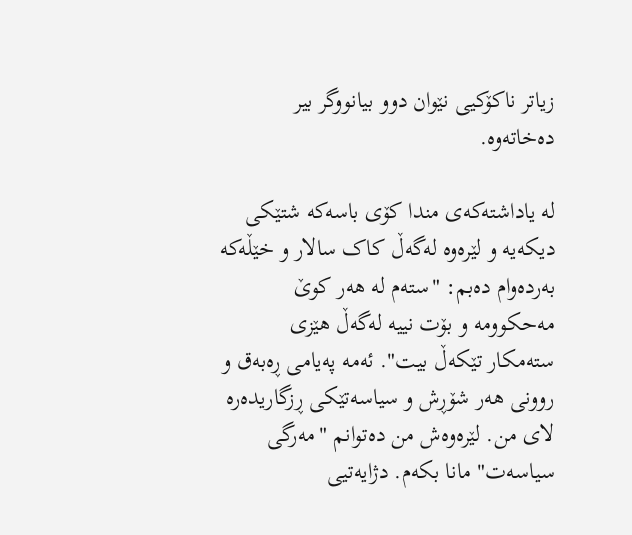زیاتر ناکۆکیی نێوان دوو بیانووگر بیر دەخاتەوە.

لە یاداشتەکەی مندا کۆی باسەکە شتێکی دیکەیە و لێرەوە لەگەڵ کاک سالار و خێڵەکە بەردەوام دەبم: "ستەم لە هەر کوێ مەحکوومە و بۆت نییە لەگەڵ ‌هێزی ستەمکار تێکەڵ بیت". ئەمە پەیامی ڕەبەق و روونی هەر شۆڕش و سیاسەتێکی ڕزگاریدەرە لای من. لێرەوەش من دەتوانم "مەرگی سیاسەت" مانا بکەم. دژایەتیی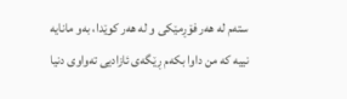ستەم لە هەر فۆڕمێکی و لە هەر کوێدا، بەو مانایە نییە کە من داوا بکەم ڕێگەی ئازادیی تەواوی دنیا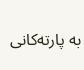بە پارتەکانی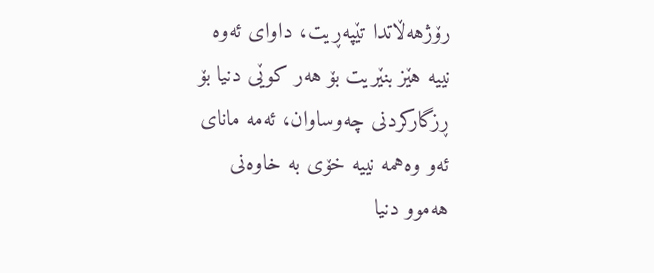رۆژهەڵاتدا تێپەڕیت، داوای ئەوە نییە هێز بنێریت بۆ هەر کوێی دنیا بۆ ڕزگارکردنی چەوساوان، ئەمە مانای ئەو وەهمە نییە خۆی بە خاوەنی هەموو دنیا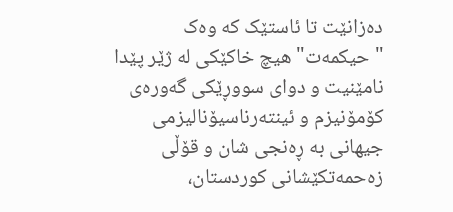دەزانێت تا ئاستێک کە وەک "حیکمەت" هیچ خاکێکی لە ژێر پێدا نامێنیت و دوای سووڕێکی گەورەی کۆمۆنیزم و ئینتەرناسیۆنالیزمی جیهانی بە ڕەنجی شان و قۆڵی زەحمەتکێشانی کوردستان،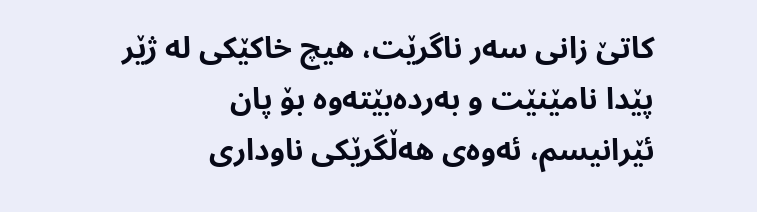کاتێ زانی سەر ناگرێت، هیچ خاکێکی لە ژێر پێدا نامێنێت و بەردەبێتەوە بۆ پان ئێرانیسم، ئەوەی هەڵگرێکی ناوداری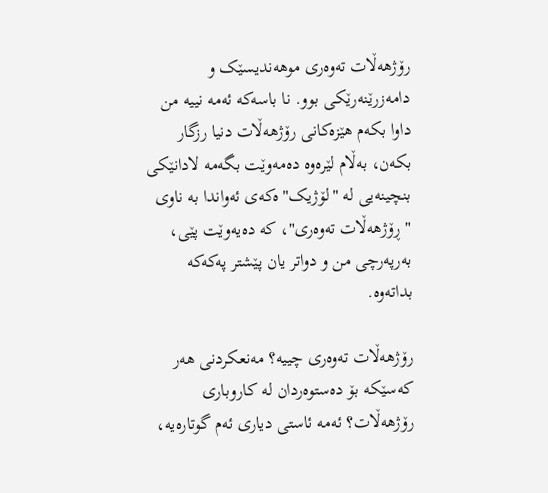رۆژهەڵات تەوەری موهەندیسێک و دامەزرێنەرێکی بوو. نا باسەکە ئەمە نییە من داوا بکەم هێزەکانی رۆژهەڵات دنیا رزگار بکەن، بەڵام لێرەوە دەمەوێت بگەمە لادانێکی بنچینەیی لە "لۆژیک"ەکەی ئەواندا بە ناوی "ڕۆژهەڵات تەوەری"، کە دەیەوێت پێی، بەرپەرچی من و دواتر یان پێشتر پەکەکە بداتەوە.

رۆژهەڵات تەوەری چییە؟ مەنعکردنی هەر کەسێکە بۆ دەستوەردان لە کاروباری رۆژهەڵات؟ ئەمە ئاستی دیاری ئەم گوتارەیە،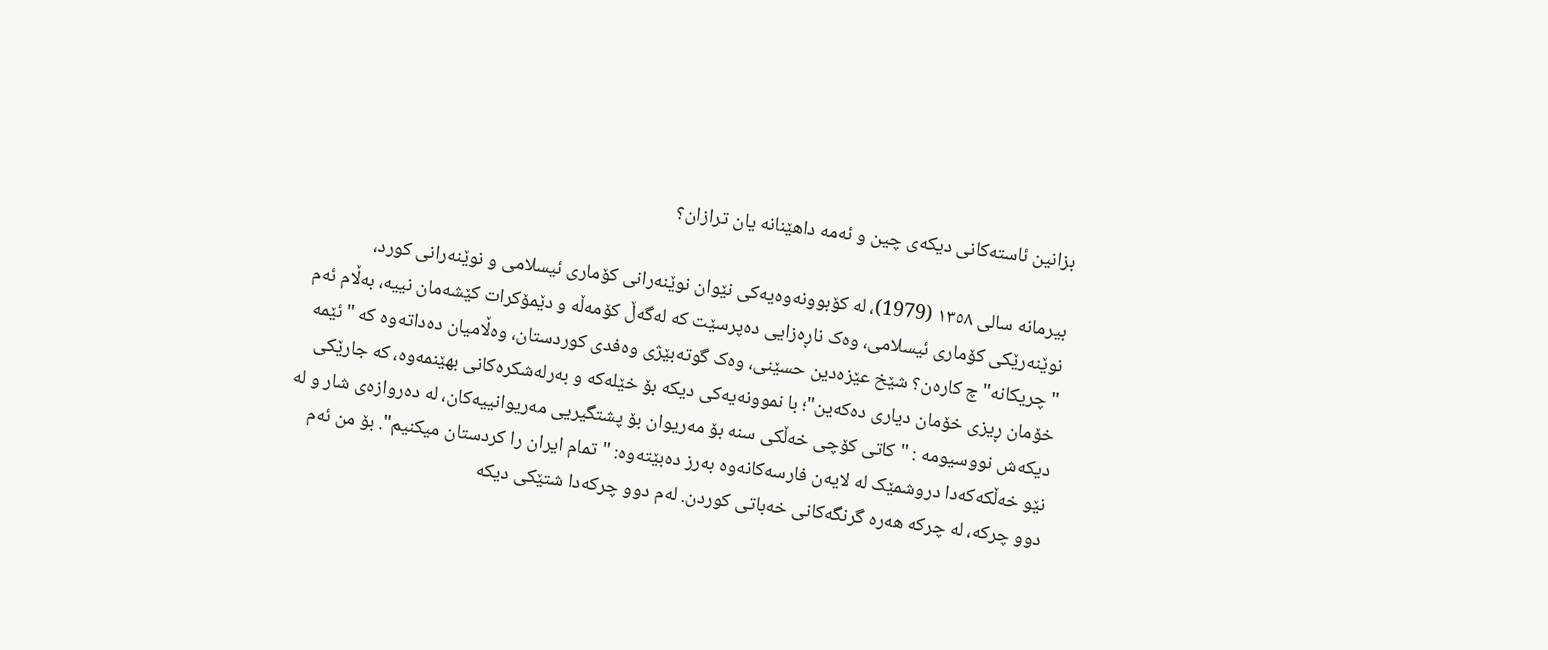بزانین ئاستەکانی دیکەی چین و ئەمە داهێنانە یان ترازان؟

بیرمانە سالی ١٣٥٨ (1979)، لە کۆبوونەوەیەکی نێوان نوێنەرانی کۆماری ئیسلامی و نوێنەرانی کورد، نوێنەرێکی کۆماری ئیسلامی، وەک ناڕەزایی دەپرسێت کە لەگەڵ کۆمەڵە و دێمۆکرات کێشەمان نییە، بەڵام ئەم "چریکانە" چ کارەن؟ شێخ عێزەدین حسێنی، وەک گوتەبێژی وەفدی کوردستان، وەڵامیان دەداتەوە کە "ئێمە خۆمان ڕیزی خۆمان دیاری دەکەین"؛ با نموونەیەکی دیکە بۆ خێلەکە و بەرلەشکرەکانی بهێنمەوە، کە جارێکی دیکەش نووسیومە : "کاتی کۆچی خەڵکی سنە بۆ مەریوان بۆ پشتگیریی مەریوانییەکان، لە دەروازەی شار و لە نێو خەڵکەکەدا دروشمێک لە لایەن فارسەکانەوە بەرز دەبێتەوە: "تمام ایران را کردستان میکنیم". بۆ من ئەم دوو چرکە، لە چرکە هەرە گرنگەکانی خەباتی کوردن. لەم دوو چرکەدا شتێکی دیکە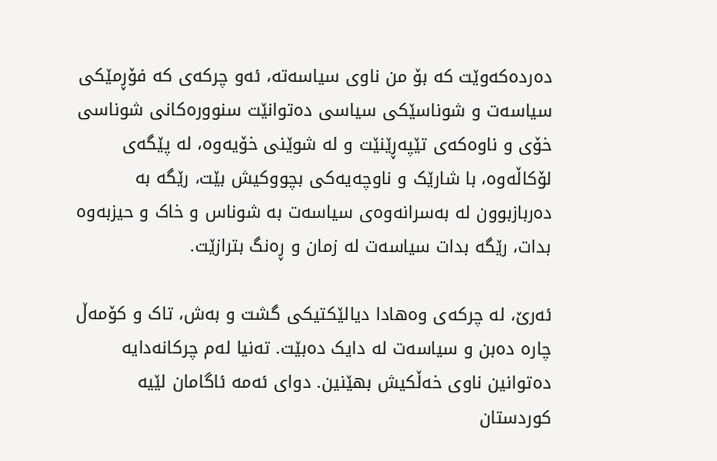دەردەکەوێت کە بۆ من ناوی سیاسەتە، ئەو چرکەی کە فۆڕمێکی سیاسەت و شوناسێکی سیاسی دەتوانێت سنوورەکانی شوناسی خۆی و ناوەکەی تێپەڕێنێت و لە شوێنی خۆیەوە، لە پێگەی لۆکاڵەوە، با شارێک و ناوچەیەکی بچووکیش بێت، رێگە بە دەربازبوون لە بەسرانەوەی سیاسەت بە شوناس و خاک و حیزبەوە بدات، رێگە بدات سیاسەت لە زمان و ڕەنگ بترازێت.

ئەرێ، لە چرکەی وەهادا دیالێکتیکی گشت و بەش، تاک و کۆمەڵ چارە دەبن و سیاسەت لە دایک دەبێت. تەنیا لەم چرکانەدایە دەتوانین ناوی خەڵکیش بهێنین. دوای ئەمە ئاگامان لێیە کوردستان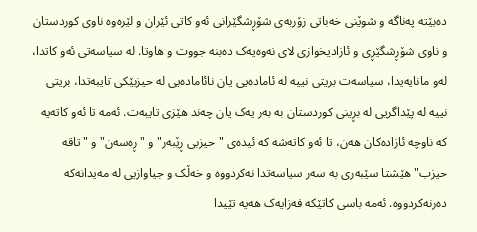دەبێتە پەناگە و شوێنی خەباتی زۆربەی شۆڕشگێرانی ئەو کاتی ئێران و لێرەوە ناوی کوردستان و ناوی شۆڕشگێڕی و ئازادیخوازی لای نەوەیەک دەبنە جووت و هاوتا. لە سیاسەتی ئەو کاتدا، لەو مانایەیدا، سیاسەت بریتی نییە لە ئامادەیی یان نائامادەیی لە حیزبێکی تایبەتدا، بریتی نییە لە پێداگریی لە بڕینی کوردستان بە بەر یەک یان چەند هێزی تایبەت. ئەمە تا ئەو کاتەیە کە ناوچە ئازادەکان هەن، تا ئەو کاتەشە کە ئیدەی "حیزبی ڕێبەر" و "ڕەسەن" و "تاقە حیزب" هێشتا سێبەری بە سەر سیاسەتدا نەکردووە و خەڵک و جیاوازیی لە مەیدانەکە دەرنەکردووە. ئەمە باسی کاتێکە فەزایەک هەیە تێیدا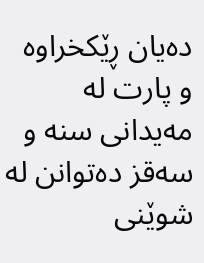دەیان ڕێکخراوە و پارت لە مەیدانی سنە و سەقز دەتوانن لە شوێنی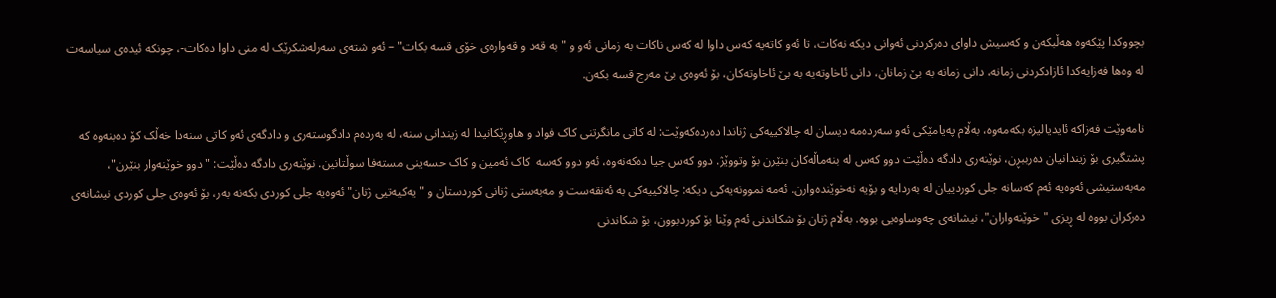بچووکدا پێکەوە هەڵبکەن و کەسیش داوای دەرکردنی ئەوانی دیکە نەکات، تا ئەو کاتەیە کەس داوا لە کەس ناکات بە زمانی ئەو و "بە قەد و قەوارەی خۆی قسە بکات" – ئەو شتەی سەرلەشکرێک لە منی داوا دەکات-، چونکە ئیدەی سیاسەت لە وەها فەزایەکدا ئازادکردنی زمانە، دانی زمانە بە بێ زمانان، دانی ئاخاوتەیە بە بێ ئاخاوتەکان، بۆ ئەوەی بێ مەرج قسە بکەن.

نامەوێت فەزاکە ئایدیالیزە بکەمەوە، بەڵام پەیامێکی ئەو سەردەمە دیسان لە چالاکییەکی ژناندا دەردەکەوێت: لە کاتی مانگرتنی کاک فواد و هاوڕێکانیدا لە زیندانی سنە، لە بەردەم دادگوستەری و دادگەی ئەو کاتی سنەدا خەڵک کۆ دەبنەوە کە پشتگیری بۆ زیندانیان دەرببڕن، نوێنەری دادگە دەڵێت دوو کەس لە بنەماڵەکان بنێرن بۆ وتووێژ. دوو کەس جیا دەکەنەوە، ئەو دوو کەسە  کاک ئەمین و کاک حسەینی مستەفا سوڵتانین. نوێنەری دادگە دەڵێت: "دوو خوێنەوار بنێرن"، مەبەستیشی ئەوەیە ئەم کەسانە جلی کوردییان لە بەردایە و بۆیە نەخوێندەوارن. ئەمە نموونەیەکی دیکە: چالاکییەکی بە ئەنقەست و مەبەستی ژنانی کوردستان و "یەکیەتیی ژنان" ئەوەیە جلی کوردی بکەنە بەر، بۆ ئەوەی جلی کوردی نیشانەی دەرکران بووە لە ڕیزی "خوێنەواران"، نیشانەی چەوساوەیی بووە. بەڵام ژنان بۆ شکاندنی ئەم وێنا بۆ کوردبوون، بۆ شکاندنی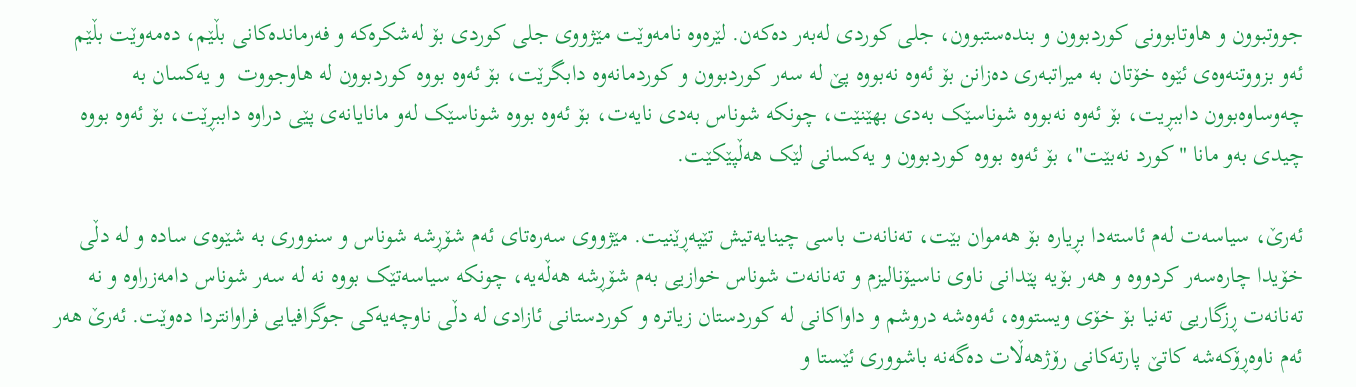جووتبوون و هاوتابوونی کوردبوون و بندەستبوون، جلی کوردی لەبەر دەکەن. لێرەوە نامەوێت مێژووی جلی کوردی بۆ لەشکرەکە و فەرماندەکانی بڵێم، دەمەوێت بڵێم ئەو بزووتنەوەی ئێوە خۆتان بە میراتبەری دەزانن بۆ ئەوە نەبووە پێ لە سەر کوردبوون و کوردمانەوە دابگرێت، بۆ ئەوە بووە کوردبوون لە هاوجووت  و یەکسان بە چەوساوەبوون داببڕیت، بۆ ئەوە نەبووە شوناسێک بەدی بهێنێت، چونکە شوناس بەدی نایەت، بۆ ئەوە بووە شوناسێک لەو مانایانەی پێی دراوە داببڕێت، بۆ ئەوە بووە چیدی بەو مانا "کورد نەبێت"، بۆ ئەوە بووە کوردبوون و یەکسانی لێک هەڵپێکێت.

ئەرێ، سیاسەت لەم ئاستەدا بڕیارە بۆ هەموان بێت، تەنانەت باسی چینایەتیش تێپەڕێنیت. مێژووی سەرەتای ئەم شۆڕشە شوناس و سنووری بە شێوەی سادە و لە دڵی خۆیدا چارەسەر کردووە و هەر بۆیە پێدانی ناوی ناسیۆنالیزم و تەنانەت شوناس خوازیی بەم شۆڕشە هەڵەیە، چونکە سیاسەتێک بووە نە لە سەر شوناس دامەزراوە و نە تەنانەت ڕزگاریی تەنیا بۆ خۆی ویستووە، ئەوەشە دروشم و داواکانی لە کوردستان زیاترە و کوردستانی ئازادی لە دڵی ناوچەیەکی جوگرافیایی فراوانتردا دەوێت. ئەرێ هەر ئەم ناوەڕۆکەشە کاتێ پارتەکانی رۆژهەڵات دەگەنە باشووری ئێستا و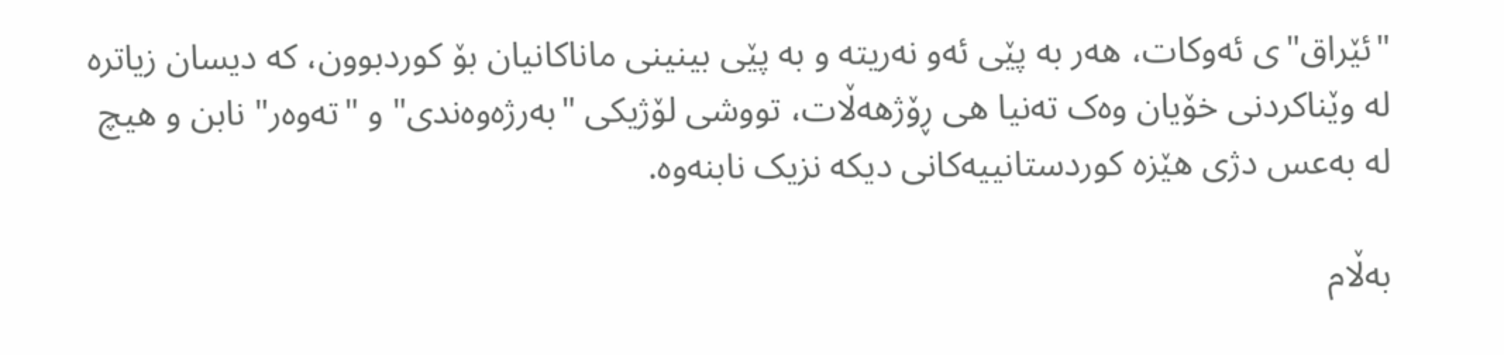"ئێراق"ی ئەوکات، هەر بە پێی ئەو نەریتە و بە پێی بینینی ماناکانیان بۆ کوردبوون، کە دیسان زیاترە لە وێناکردنی خۆیان وەک تەنیا هی ڕۆژهەڵات، تووشی لۆژیکی "بەرژەوەندی" و "تەوەر" نابن و هیچ لە بەعس دژی هێزە کوردستانییەکانی دیکە نزیک نابنەوە.

بەڵام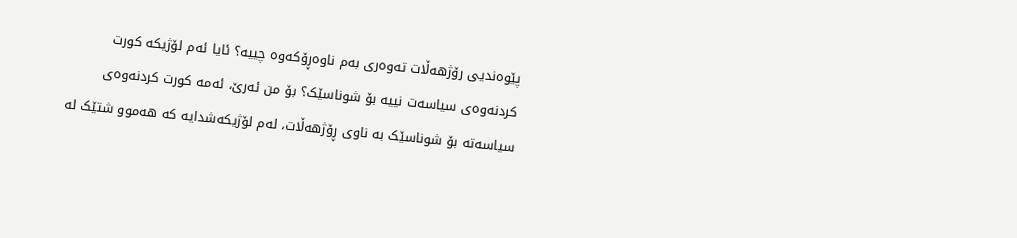پێوەندیی رۆژهەڵات تەوەری بەم ناوەڕۆکەوە چییە؟ ئایا ئەم لۆژیکە کورت کردنەوەی سیاسەت نییە بۆ شوناسێک؟ بۆ من ئەرێ، ئەمە کورت کردنەوەی سیاسەتە بۆ شوناسێک بە ناوی ڕۆژهەڵات، لەم لۆژیکەشدایە کە هەموو شتێک لە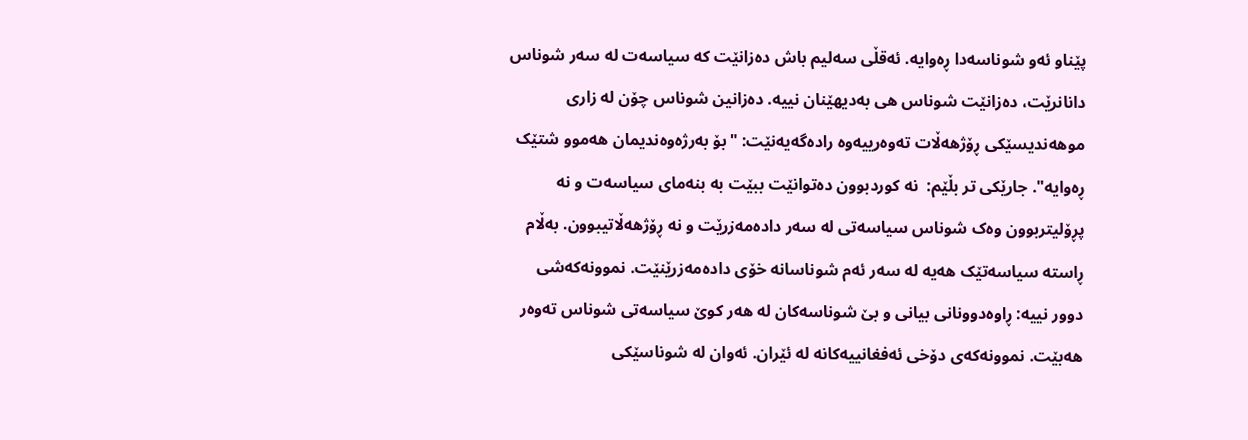پێناو ئەو شوناسەدا ڕەوایە. ئەقڵی سەلیم باش دەزانێت کە سیاسەت لە سەر شوناس دانانرێت، دەزانێت شوناس هی بەدیهێنان نییە. دەزانین شوناس چۆن لە زاری موهەندیسێکی ڕۆژهەڵات تەوەرییەوە رادەگەیەنێت: "بۆ بەرژەوەندیمان هەموو شتێک ڕەوایە". جارێکی ‌تر بڵێم:  نە کوردبوون دەتوانێت ببێت بە بنەمای سیاسەت و نە پڕۆلیتربوون وەک شوناس سیاسەتی لە سەر دادەمەزرێت و نە ڕۆژهەڵاتیبوون. بەڵام ڕاستە سیاسەتێک هەیە لە سەر ئەم شوناسانە خۆی دادەمەزرێنێت. نموونەکەشی دوور نییە: ڕاوەدوونانی بیانی و بێ شوناسەکان لە هەر کوێ سیاسەتی شوناس تەوەر هەبێت. نموونەکەی دۆخی ئەفغانییەکانە لە ئێران. ئەوان لە شوناسێکی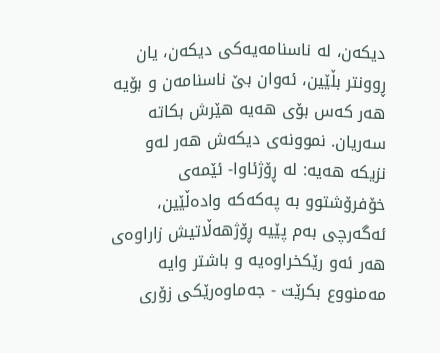دیکەن، لە ناسنامەیەکی دیکەن، یان ڕوونتر بڵێین، ئەوان بێ ناسنامەن و بۆیە هەر کەس بۆی هەیە هێرش بکاتە سەریان. نموونەی دیکەش هەر لەو نزیکە هەیە: لە ڕۆژئاوا- ئێمەی خۆفرۆشتوو بە پەکەکە وادەڵێین، ئەگەرچی بەم پێیە ڕۆژهەڵاتیش زاراوەی هەر ئەو رێکخراوەیە و باشتر وایە مەمنووع بکرێت - جەماوەرێکی زۆری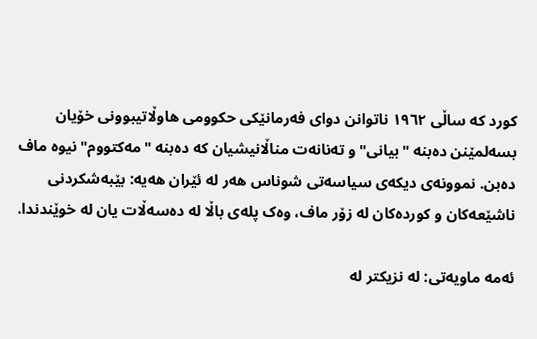کورد کە ساڵی ١٩٦٢ ناتوانن دوای فەرمانێکی حکوومی هاوڵاتیبوونی خۆیان بسەلمێنن دەبنە "بیانی" و تەنانەت مناڵانیشیان کە دەبنە "مەکتووم" نیوە ماف دەبن. نموونەی دیکەی سیاسەتی شوناس هەر لە ئێران هەیە: بێبەشکردنی ناشێعەکان و کوردەکان لە زۆر ماف، وەک پلەی باڵا لە دەسەڵات یان لە خوێندندا.

ئەمە ماویەتی: لە نزیکتر لە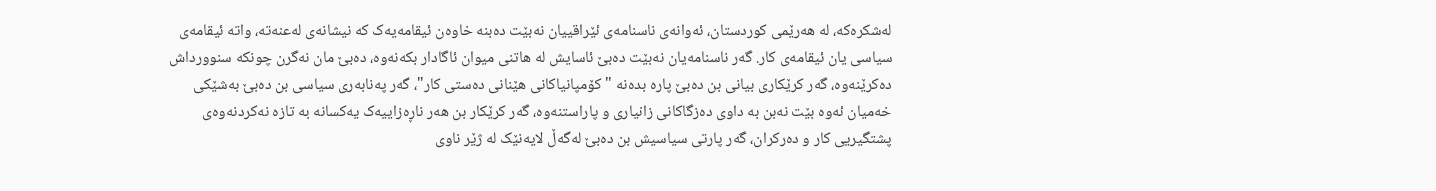لەشکرەکە، لە هەرێمی کوردستان، ئەوانەی ناسنامەی ئێراقییان نەبێت دەبنە خاوەن ئیقامەیەک کە نیشانەی لەعنەتە، واتە ئیقامەی سیاسی یان ئیقامەی کار. گەر ناسنامەیان نەبێت دەبێ ئاسایش لە هاتنی میوان ئاگادار بکەنەوە، دەبێ مان نەگرن چونکە سنوورداش دەکرێنەوە، گەر کرێکاری بیانی بن دەبێ پارە بدەنە "کۆمپانیاکانی هێنانی دەستی کار"، گەر پەنابەری سیاسی بن دەبێ بەشێکی خەمیان ئەوە بێت نەبن بە داوی دەزگاکانی زانیاری و پاراستنەوە، گەر کرێکار بن هەر ناڕەزاییەک یەکسانە بە تازە نەکردنەوەی پشتگیریی کار و دەرکران، گەر پارتی سیاسیش بن دەبێ لەگەڵ لایەنێک لە ژێر ناوی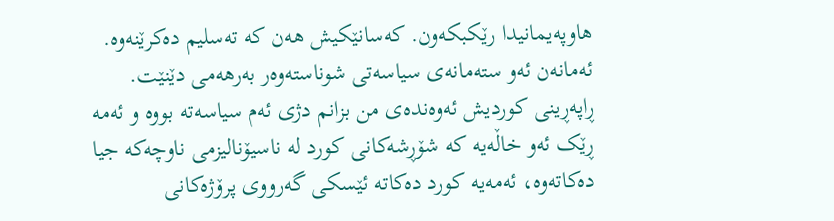هاوپەیمانیدا رێکبکەون. کەسانێکیش هەن کە تەسلیم دەکرێنەوە. ئەمانەن ئەو ستەمانەی سیاسەتی شوناستەوەر بەرهەمی دێنێت. ڕاپەڕینی کوردیش ئەوەندەی من بزانم دژی ئەم سیاسەتە بووە و ئەمە ڕێک ئەو خاڵەیە کە شۆڕشەکانی کورد لە ناسیۆنالیزمی ناوچەکە جیا دەکاتەوە، ئەمەیە کورد دەکاتە ئێسکی گەرووی پرۆژەکانی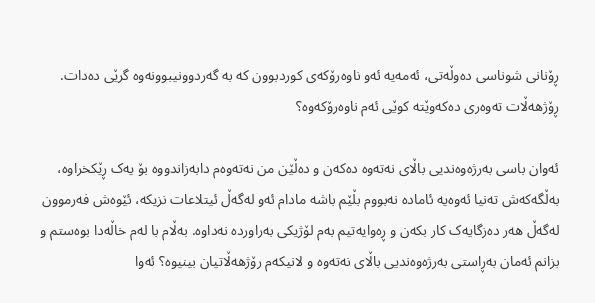ڕۆنانی شوناسی دەوڵەتی، ئەمەیە ئەو ناوەرۆکەی کوردبوون کە بە گەردوونیبوونەوە گرێی دەدات. ڕۆژهەڵات تەوەری دەکەوێتە کوێی ئەم ناوەرۆکەوە؟

ئەوان باسی بەرژەوەندیی باڵای نەتەوە دەکەن و دەڵێن من نەتەوەم دابەزاندووە بۆ یەک ڕێکخراوە، بەڵگەکەش تەنیا ئەوەیە ئامادە نەبووم بڵێم باشە مادام ئەو لەگەڵ ئیتلاعات نزیکە، ئێوەش فەرموون لەگەڵ هەر دەزگایەک کار بکەن و ڕەوایەتیم بەم لۆژیکی بەراوردە نەداوە. بەڵام با لەم خاڵەدا بوەستم و بزانم ئەمان بەڕاستی بەرژەوەندیی باڵای نەتەوە و لانیکەم رۆژهەڵاتیان بینیوە؟ ئەوا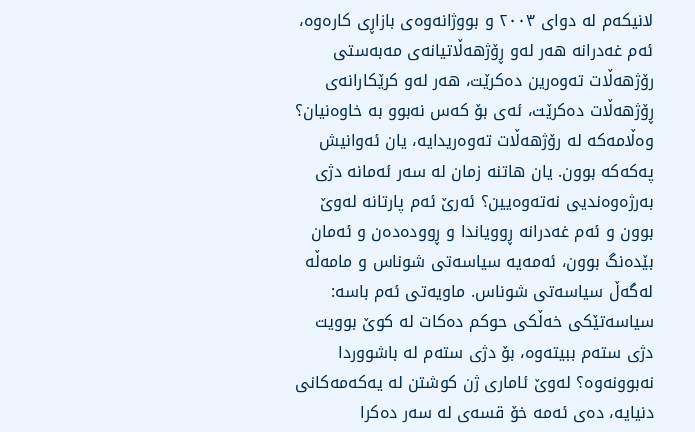لانیکەم لە دوای ٢٠٠٣ و بووژانەوەی بازاڕی کارەوە، ئەم غەدرانە هەر لەو ڕۆژهەڵاتیانەی مەبەستی رۆژهەڵات تەوەرین دەکرێت، هەر لەو کرێکارانەی ڕۆژهەڵات دەکرێت، ئەی بۆ کەس نەبوو بە خاوەنیان؟ وەڵامەکە لە رۆژهەڵات تەوەریدایە، یان ئەوانیش پەکەکە بوون. یان هاتنە زمان لە سەر ئەمانە دژی بەرژەوەندیی نەتەوەیین؟ ئەرێ ئەم پارتانە لەوێ بوون و ئەم غەدرانە ڕوویاندا و ڕوودەدەن و ئەمان بێدەنگ بوون، ئەمەیە سیاسەتی شوناس و مامەڵە لەگەڵ سیاسەتی شوناس. ماویەتی ئەم باسە: سیاسەتێکی خەڵکی حوکم دەکات لە کوێ بوویت دژی ستەم ببیتەوە، بۆ دژی ستەم لە باشووردا نەبوونەوە؟ لەوێ ئاماری ژن کوشتن لە یەکەمەکانی دنیایە، دەی ئەمە خۆ قسەی لە سەر دەکرا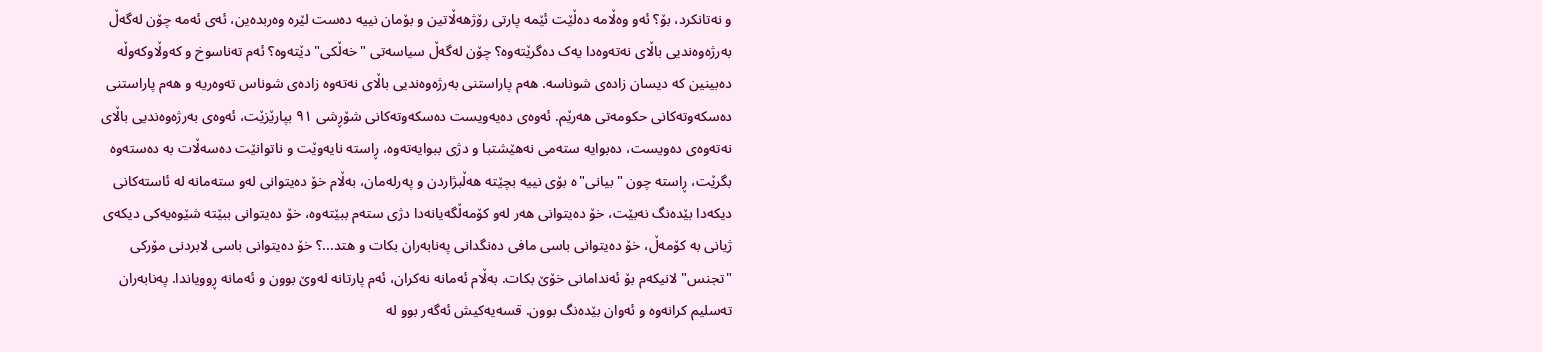و نەتانکرد، بۆ؟ ئەو وەڵامە دەڵێت ئێمە پارتی رۆژهەڵاتین و بۆمان نییە دەست لێرە وەربدەین، ئەی ئەمە چۆن لەگەڵ بەرژەوەندیی باڵای نەتەوەدا یەک دەگرێتەوە؟ چۆن لەگەڵ سیاسەتی "خەڵکی" دێتەوە؟ ئەم تەناسوخ و کەوڵاوکەوڵە دەبینین کە دیسان زادەی شوناسە. هەم پاراستنی بەرژەوەندیی باڵای نەتەوە زادەی شوناس تەوەریە و هەم پاراستنی دەسکەوتەکانی حکومەتی هەرێم. ئەوەی دەیەویست دەسکەوتەکانی شۆڕشی ٩١ بپارێزێت، ئەوەی بەرژەوەندیی باڵای نەتەوەی دەویست، دەبوایە ستەمی نەهێشتبا و دژی ببوایەتەوە، ڕاستە نایەوێت و ناتوانێت دەسەڵات بە دەستەوە بگرێت، ڕاستە چون "بیانی"ە بۆی نییە بچێتە هەڵبژاردن و پەرلەمان، بەڵام خۆ دەیتوانی لەو ستەمانە لە ئاستەکانی دیکەدا بێدەنگ نەبێت، خۆ دەیتوانی هەر لەو کۆمەڵگەیانەدا دژی ستەم ببێتەوە، خۆ دەیتوانی ببێتە شێوەیەکی دیکەی ژیانی بە کۆمەڵ، خۆ دەیتوانی باسی مافی دەنگدانی پەنابەران بکات و هتد...؟ خۆ دەیتوانی باسی لابردنی مۆرکی "تجنس" لانیکەم بۆ ئەندامانی خۆێ بکات. بەڵام ئەمانە نەکران، ئەم پارتانە لەوێ بوون و ئەمانە ڕوویاندا. پەنابەران تەسلیم کرانەوە و ئەوان بێدەنگ بوون. قسەیەکیش ئەگەر بوو لە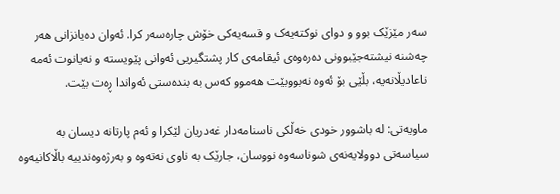سەر مێزێک بوو و دوای نوکتەیەک و قسەیەکی خۆش چارەسەر کرا. ئەوان دەیانزانی هەر چەشنە نیشتەجێبوونی دەرەوەی ئیقامەی کار پشتگیریی ئەوانی پێویستە و نەیانوت ئەمە ناعادیڵانەیە، بڵێی بۆ ئەوە نەبووبێت هەموو کەس بە بندەستی ئەواندا ڕەت بێت.

ماویەتی: لە باشوور خودی خەڵکی ناسنامەدار غەدریان لێکرا و ئەم پارتانە دیسان بە سیاسەتی دوولایەنەی شوناسەوە نووسان، جارێک بە ناوی نەتەوە و بەرژەوەندییە باڵاکانیەوە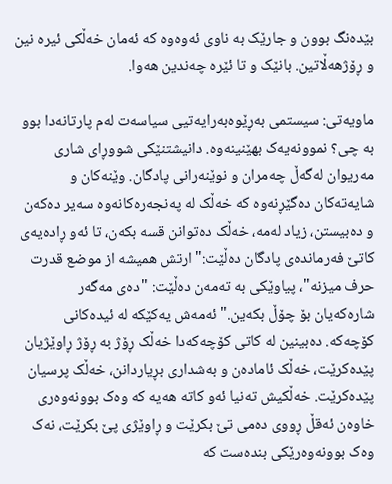بێدەنگ بوون و جارێک بە ناوی ئەوەوە کە ئەمان خەڵکی ئیرە نین و ڕۆژهەڵاتین. بانێک و تا ئێرە چەندین هەوا.

ماویەتی: سیستمی بەڕێوەبەرایەتیی سیاسەت لەم پارتانەدا بوو بە چی؟ نموونەیەک بهێنینەوە. دانیشتنێکی شووڕای شاری مەریوان لەگەڵ چەمران و نوێنەرانی پادگان. وێنەکان و شایەتەکان دەگێڕنەوە کە خەڵک لە پەنجەرەکانەوە سەیر دەکەن و دەبیستن، زیاد لەمە، خەڵک دەتوانن قسە بکەن، تا ئەو ڕادەیەی کاتێ فەرماندەی پادگان دەڵێت:"ارتش همیشە از موضع قدرت حرف میزنە"، پیاوێکی بە تەمەن دەڵێت: "دەی مەگەر شارەکەیان بۆ چۆڵ بکەین." ئەمەش یەکێکە لە ئیدەکانی کۆچەکە. دەبینین لە کاتی کۆچەکەدا خەڵک ڕۆژ بە ڕۆژ ڕاوێژیان پێدەکرێت، خەڵک ئامادەن و بەشداری بڕیاردانن، خەڵک پرسیان پێدەکرێت. خەڵکیش تەنیا ئەو کاتە هەیە کە وەک بوونەوەری خاوەن ئەقڵ ڕووی دەمی تێ بکرێت و ڕاوێژی پێ بکرێت، نەک وەک بوونەوەرێکی بندەست کە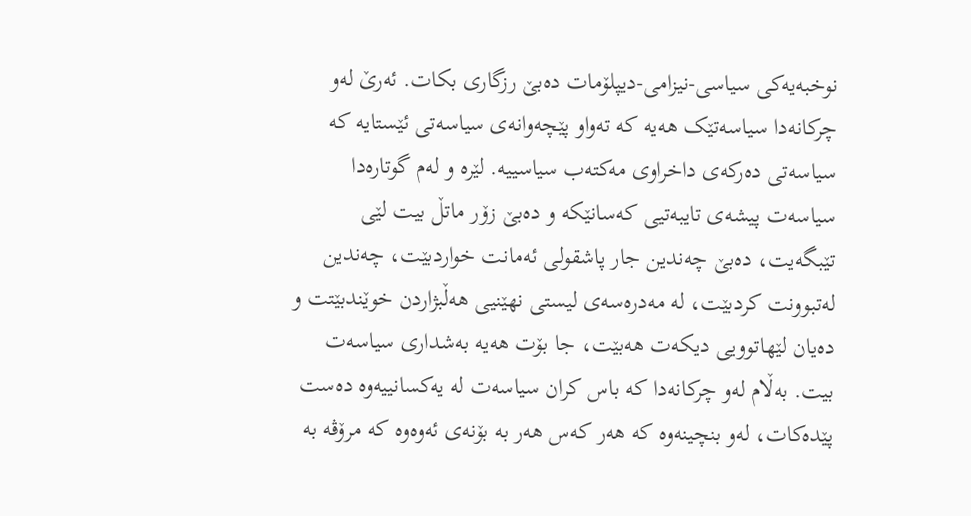نوخبەیەکی سیاسی-نیزامی-دیپلۆمات دەبێ رزگاری بکات. ئەرێ لەو چرکانەدا سیاسەتێک هەیە کە تەواو پێچەوانەی سیاسەتی ئێستایە کە سیاسەتی دەرکەی داخراوی مەکتەب سیاسییە. لێرە و لەم گوتارەدا سیاسەت پیشەی تایبەتیی کەسانێکە و دەبێ زۆر ماتڵ بیت لێی تێبگەیت، دەبێ چەندین جار پاشقولی ئەمانت خواردبێت، چەندین لەتبوونت کردبێت، لە مەدرەسەی لیستی نهێنیی هەڵبژاردن خوێندبێتت و دەیان لێهاتوویی دیکەت هەبێت، جا بۆت هەیە بەشداری سیاسەت بیت. بەڵام لەو چرکانەدا کە باس کران سیاسەت لە یەکسانییەوە دەست پێدەکات، لەو بنچینەوە کە هەر کەس هەر بە بۆنەی ئەوەوە کە مرۆڤە بە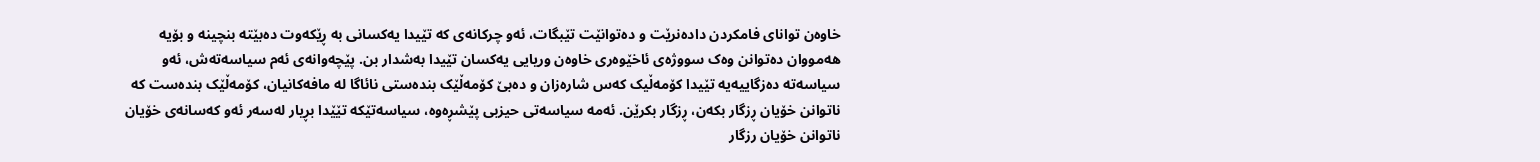خاوەن توانای فامکردن دادەنرێت و دەتوانێت تێبگات، ئەو چرکانەی کە تێیدا یەکسانی بە ڕێکەوت دەبێتە بنچینە و بۆیە هەمووان دەتوانن وەک سووژەی ئاخێوەری خاوەن وریایی یەکسان تێیدا بەشدار بن. پێچەوانەی ئەم سیاسەتەش، ئەو سیاسەتە دەزگاییەیە تێیدا کۆمەڵیک کەس شارەزان و دەبێ کۆمەڵێک بندەستی نائاگا لە مافەکانیان، کۆمەڵێک بندەست کە ناتوانن خۆیان ڕزگار بکەن، ڕزگار بکرێن. ئەمە سیاسەتی حیزبی پێشڕەوە، سیاسەتێکە تێێدا بڕیار لەسەر ئەو کەسانەی خۆیان ناتوانن خۆیان رزگار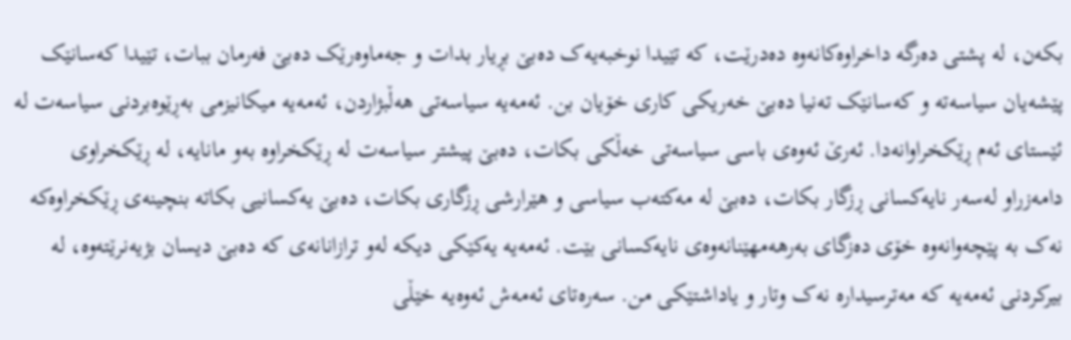بکەن، لە پشتی دەرگە داخراوەکانەوە دەدرێت، کە تێیدا نوخبەیەک دەبێ بڕیار بدات و جەماوەرێک دەبێ فەرمان ببات، تێیدا کەسانێک پێشەیان سیاسەتە و کەسانێک تەنیا دەبێ خەریکی کاری خۆیان بن. ئەمەیە سیاسەتی هەڵبژاردن، ئەمەیە میکانیزمی بەڕێوەبردنی سیاسەت لە ئێستای ئەم ڕێکخراوانەدا. ئەرێ ئەوەی باسی سیاسەتی خەڵکی بکات، دەبێ پیشتر سیاسەت لە ڕێکخراوە بەو مانایە، لە ڕێکخراوی دامەزراو لەسەر نایەکسانی ڕزگار بکات، دەبێ لە مەکتەب سیاسی و هێرارشی ڕزگاری بکات، دەبێ یەکسانیی بکاتە بنچینەی ڕێکخراوەکە نەک بە پێچەوانەوە خۆی دەزگای بەرهەمهێنانەوەی نایەکسانی بێت. ئەمەیە یەکێکی دیکە لەو ترازانانەی کە دەبێ دیسان بژیەنرێتەوە، لە بیرکردنی ئەمەیە کە مەترسیدارە نەک وتار و یاداشتێکی من. سەرەتای ئەمەش ئەوەیە خێڵی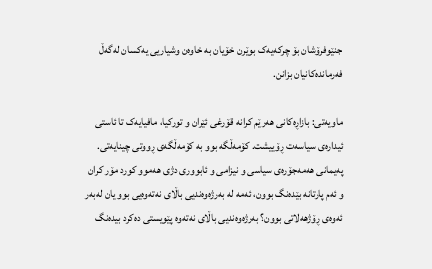جنێوفرۆشان بۆ چرکەیەک بوێرن خۆیان بە خاوەن وشیاریی یەکسان لەگەڵ فەرماندەکانیان بزانن.

ماویەتی: بازاڕەکانی هەرێم کرانە قۆرغی ئێران و تورکیا، مافیایەک تا ئاستی ئیدارەی سیاسەت ڕۆییشت. کۆمەڵگە بوو بە کۆمەڵگەی ڕووتی چینایەتی. پەیمانی هەمەجۆرەی سیاسی و نیزامی و ئابووری دژی هەموو کورد مۆر کران و ئەم پارتانە بێدەنگ بوون، ئەمە لە بەرژەوەندیی باڵای نەتەوەیی بوو یان لەبەر ئەوەی ڕۆژهەلاتی بوون؟ بەرژەوەندیی باڵای نەتەوە پێویستی دەکرد بیدەنگ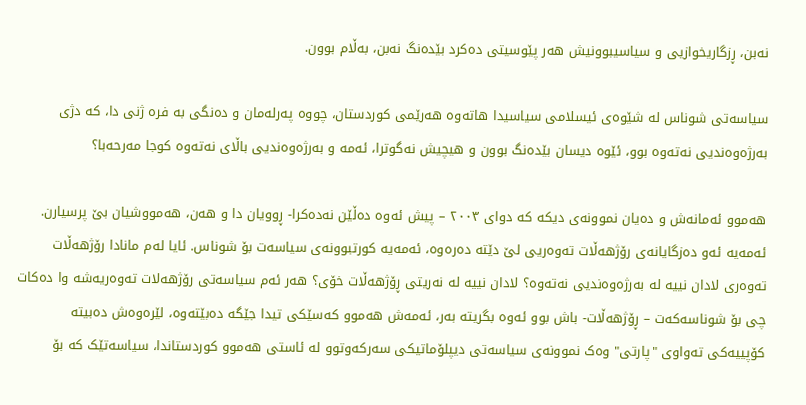نەبن، ڕزگاریخوازیی و سیاسیبوونیش هەر پێوسیتی دەکرد بێدەنگ نەبن، بەڵام بوون.

سیاسەتی شوناس لە شێوەی ئیسلامی سیاسیدا هاتەوە هەرێمی کوردستان، چووە پەرلەمان و دەنگی بە فرە ژنی دا، کە دژی بەرژەوەندیی نەتەوە بوو، ئێوە دیسان بێدەنگ بوون و هیچیش نەگوترا، ئەمە و بەرژەوەندیی باڵای نەتەوە کوجا مەرحەبا؟

هەموو ئەمانەش و دەیان نموونەی دیکە کە دوای ٢٠٠٣ – پیش ئەوە دەڵێن نەدەکرا- ڕوویان دا و هەن، هەمووشیان بێ پرسیارن. ئەمەیە ئەو دەزگایانەی رۆژهەڵات تەوەریی لێ دێتە دەرەوە، ئەمەیە کورتبوونەی سیاسەت بۆ شوناس. ئایا لەم مانادا رۆژهەڵات تەوەری لادان نییە لە بەرژەوەندیی نەتەوە؟ لادان نییە لە نەریتی ڕۆژهەڵات خۆی؟ هەر ئەم سیاسەتی رۆژهەلات تەوەریەشە وا دەکات چی بۆ شوناسەکەت – ڕۆژهەڵات- باش بوو ئەوە بگریتە بەر، ئەمەش هەموو کەسێکی تیدا جێگە دەبێتەوە، لێرەوەش دەبیتە کۆپییەکی تەواوی "پارتی" وەک نموونەی سیاسەتی دیپلۆماتیکی سەرکەوتوو لە ئاستی هەموو کوردستاندا، سیاسەتێک کە بۆ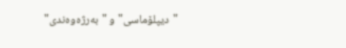"دیپلۆماسی" و "بەرژەوەندی"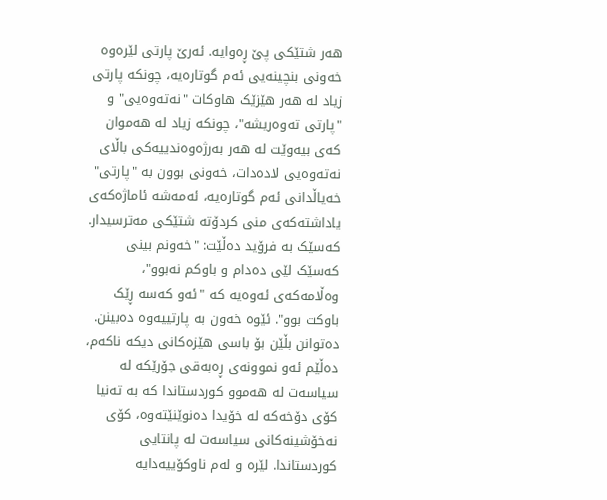هەر شتێکی پێ ڕەوایە. ئەرێ پارتی لێرەوە خەونی بنچینەیی ئەم گوتارەیە، چونکە پارتی زیاد لە هەر هێزێک هاوکات "نەتەوەیی" و "پارتی تەوەریشە"، چونکە زیاد لە هەموان کەی بیەوێت لە هەر بەرژەوەندییەکی باڵای نەتەوەیی لادەدات، خەونی بوون بە "پارتی" خەیاڵدانی ئەم گوتارەیە، ئەمەشە ئاماژەکەی یاداشتەکەی منی کردۆتە شتێکی مەترسیدار. کەسێک بە فرۆید دەڵێت: "خەونم بینی کەسێک لێی دەدام و باوکم نەبوو"، وەڵامەکەی ئەوەیە کە "ئەو کەسە ڕێک باوکت بوو". ئێوە خەون بە پارتییەوە دەبینن. دەتوانن بڵێن بۆ باسی هێزەکانی دیکە ناکەم، دەڵێم ئەو نموونەی ڕەبەقی جۆرێکە لە سیاسەت لە هەموو کوردستاندا کە بە تەنیا کۆی دۆخەکە لە خۆیدا دەنوێنێتەوە، کۆی نەخۆشینەکانی سیاسەت لە پانتایی کوردستاندا. لێرە و لەم ناوکۆییەدایە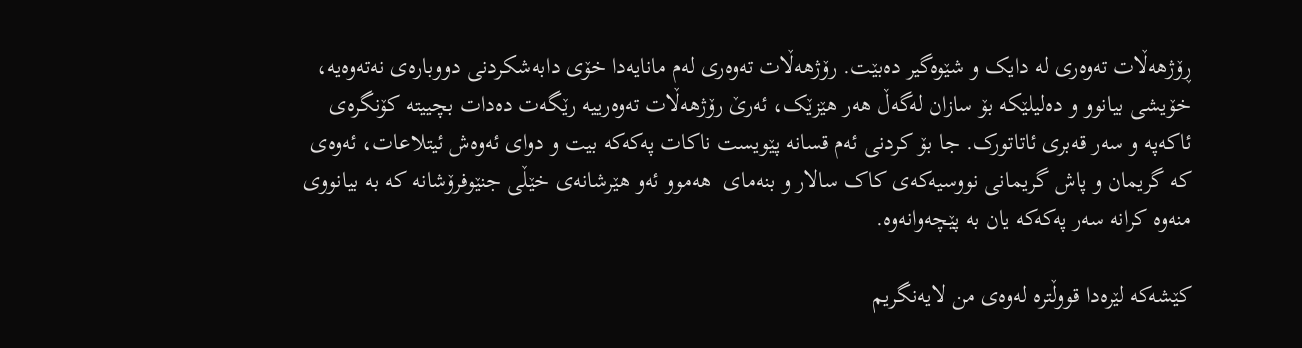ڕۆژهەڵات تەوەری لە دایک و شێوەگیر دەبێت. رۆژهەڵات تەوەری لەم مانایەدا خۆی دابەشکردنی دووبارەی نەتەوەیە، خۆیشی بیانوو و دەلیلێکە بۆ سازان لەگەڵ هەر هێزێک، ئەرێ رۆژهەڵات تەوەرییە رێگەت دەدات بچییتە کۆنگرەی ئاکەپە و سەر قەبری ئاتاتورک. جا بۆ کردنی ئەم قسانە پێویست ناکات پەکەکە بیت و دوای ئەوەش ئیتلاعات، ئەوەی کە گریمان و پاش گریمانی نووسیەکەی کاک سالار و بنەمای  هەموو ئەو هێرشانەی خێڵی جنێوفرۆشانە کە بە بیانووی منەوە کرانە سەر پەکەکە یان بە پێچەوانەوە.

کێشەکە لێرەدا قووڵترە لەوەی من لایەنگریم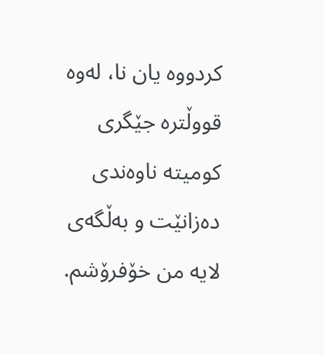کردووە یان نا، لەوە قووڵترە جێگری کومیتە ناوەندی دەزانێت و بەڵگەی لایە من خۆفرۆشم.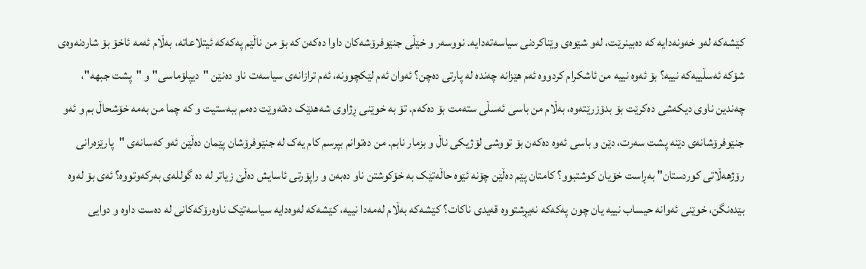کێشەکە لەو خەونەدایە کە دەبینرێت، لەو شێوەی وێناکردنی سیاسەتەدایە. نووسەر و خێڵی جنێوفرۆشەکان داوا دەکەن کە بۆ من ناڵێم پەکەکە ئیتلاعاتە، بەڵام ئەمە ئاخۆ بۆ شاردنەوەی شۆکە ئەسڵییەکە نییە؟ بۆ ئەوە نییە من ئاشکرام کردووە ئەم هێزانە چەندە لە پارتی دەچن؟ ئەوان ئەم لێکچوونە، ئەم ترازانەی سیاسەت ناو دەنێن "دیپلۆماسی" و "پشت جبهە"، چەندین ناوی دیکەشی دەکرێت بۆ بدۆزرێتەوە، بەڵام من باسی ئەسڵی ستەمت بۆ دەکەم. تۆ بە خوێنی ڕژاوی شەهدێک دەتەوێت دەمم ببەستیت و کە چما من بەمە خۆشحاڵ بم و ئەو جنێوفرۆشانەی دێنە پشت سەرت، دێن و باسی ئەوە دەکەن بۆ تووشی لۆژیکی ناڵ و بزمار نابم. من دەتوانم بپرسم کام یەک لە جنێوفرۆشان پێمان دەڵێن ئەو کەسانەی "پارێزەرانی رۆژهەڵاتی کوردستان" بەڕاست خۆیان کوشتبوو؟ کامتان پێم دەڵێن چۆنە ئێوە حاڵەتێک بە خۆکوشتن ناو دەبەن و راپۆرتی ئاسایش دەڵێ زیاتر لە دە گوللەی بەرکەوتووە؟ ئەی بۆ لەوە بێدەنگن، خوێنی ئەوانە حیساب نییە یان چون پەکەکە نەیڕشتووە قەیدی ناکات؟ کێشەکە بەڵام لەمەدا نییە، کێشەکە لەوەدایە سیاسەتێک ناوەرۆکەکانی لە دەست داوە و دوایی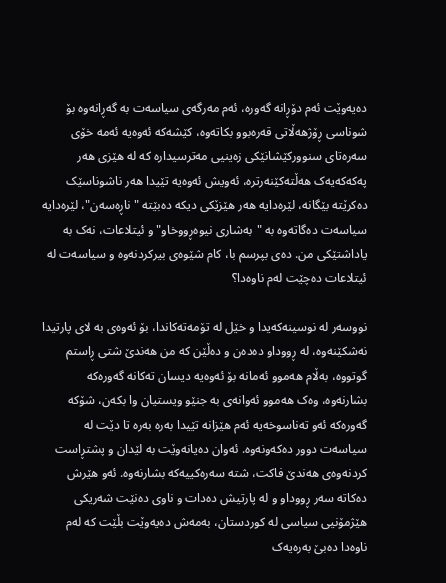دەیەوێت ئەم دۆڕانە گەورە، ئەم مەرگەی سیاسەت بە گەڕانەوە بۆ شوناسی ڕۆژهەڵاتی قەرەبوو بکاتەوە، کێشەکە ئەوەیە ئەمە خۆی سەرەتای سنوورکێشانێکی زەینیی مەترسیدارە کە لە هێزی هەر پەکەکەیەک هەڵتەکێنەرترە، ئەویش ئەوەیە تێیدا هەر ناشوناسێک دەکرێتە بێگانە، لێرەدایە هەر هێزێکی دیکە دەبێتە "ناڕەسەن"، لێرەدایە سیاسەت دەگاتەوە بە "بەشاری نیوەڕووخاو" و ئیتلاعات، نەک بە یاداشتێکی من. دەی بپرسم با، کام شێوەی بیرکردنەوە و سیاسەت لە ئیتلاعات دەچێت لەم ناوەدا؟

نووسەر لە نوسینەکەیدا و خێل لە تۆمەتەکاندا، بۆ ئەوەی بە لای پارتیدا نەشکێنەوە، لە ڕووداو دەدەن و دەڵێن کە من هەندێ شتی ڕاستم گوتووە، بەڵام هەموو ئەمانە بۆ ئەوەیە دیسان تەکانە گەورەکە بشارنەوە، وەک هەموو ئەوانەی بە جنێو ویستیان وا بکەن، شۆکە گەورەکە ئەو تەناسوخەیە ئەم هێزانە تێیدا بەرە بەرە تا دێت لە سیاسەت دوور دەکەونەوە. ئەوان دەیانەوێت بە لێدان و پشتڕاست کردنەوەی هەندێ فاکت، شتە سەرەکییەکە بشارنەوە. ئەو هێرش دەکاتە سەر ڕووداو و لە پارتیش دەدات و ناوی دەنێت شەریكی هێژمۆنیی سیاسی لە کوردستان، بەمەش دەیەوێت بڵێت کە لەم ناوەدا دەبێ بەرەیەک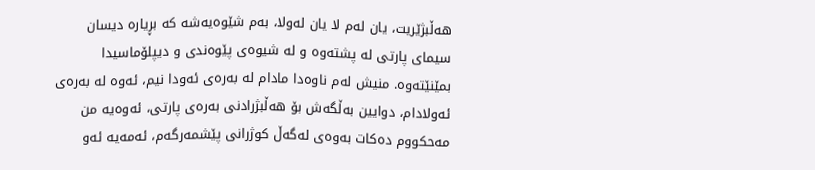هەڵبژێریت، یان لەم لا یان لەولا، بەم شێوەیەشە کە بڕیارە دیسان سیمای پارتی لە پشتەوە و لە شیوەی پێوەندی و دیپلۆماسیدا بمێنێتەوە. منیش لەم ناوەدا مادام لە بەرەی ئەودا نیم، ئەوە لە بەرەی ئەولادام، دوایین بەڵگەش بۆ هەڵبژرادنی بەرەی پارتی، ئەوەیە من مەحکووم دەکات بەوەی لەگەڵ کوژرانی پێشمەرگەم، ئەمەیە ئەو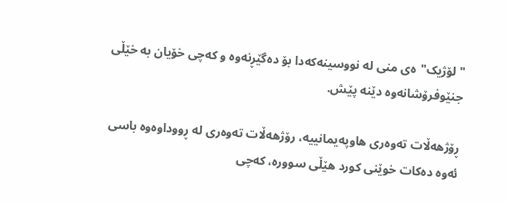"لۆژیک"ەی منی لە نووسینەکەدا بۆ دەگێڕنەوە و کەچی خۆیان بە خێڵی جنێوفرۆشانەوە دێنە پێش.

ڕۆژهەڵات تەوەری هاوپەیمانییە، رۆژهەڵات تەوەری لە ڕووداوەوە باسی ئەوە دەکات خوێنی کورد هێڵی سوورە، کەچی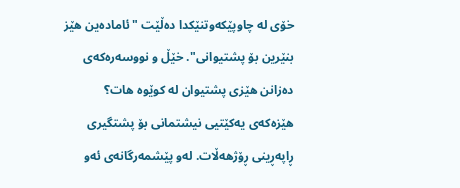خۆی لە چاوپێکەوتنێکدا دەڵێت "ئامادەین هێز بنێرین بۆ پشتیوانی". خێڵ و نووسەرەکەی دەزانن هێزی پشتیوان لە کوێوە هات؟ هێزەکەی یەکێتیی نیشتمانی بۆ پشتگیری ڕاپەڕینی ڕۆژهەڵات. لەو پێشمەرگانەی ئەو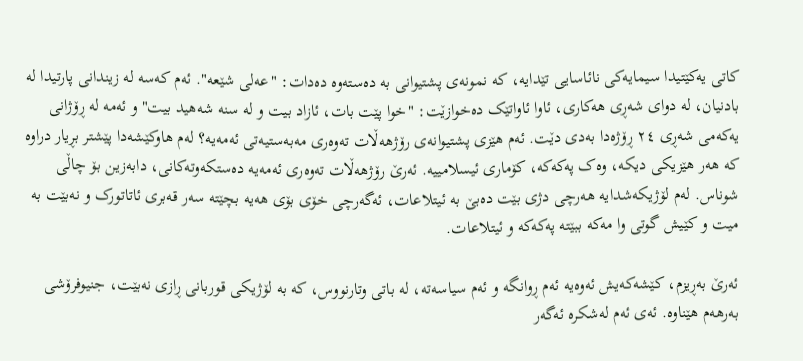کاتی یەکێتیدا سیمایەکی نائاسایی تێدایە، کە نمونەی پشتیوانی بە دەستەوە دەدات: "عەلی شێعە". ئەم کەسە لە زیندانی پارتیدا لە بادنیان، لە دوای شەڕی هەکاری، ئاوا ئاواتێک دەخوازێت: "خوا پێت بات، ئازاد بیت و لە سنە شەهید بیت" و ئەمە لە ڕۆژانی یەکەمی شەڕی ٢٤ ڕۆژەدا بەدی دێت. ئەم هێزی پشتیوانەی رۆژهەڵات تەوەری مەبەستیەتی ئەمەیە؟ لەم هاوکێشەدا پێشتر بڕیار دراوە کە هەر هێزیکی دیکە، وەک پەکەکە، کۆماری ئیسلامییە. ئەرێ رۆژهەڵات تەوەری ئەمەیە دەستکەوتەکانی، دابەزین بۆ چاڵی شوناس. لەم لۆژیکەشدایە هەرچی دژی بێت دەبێ بە ئیتلاعات، ئەگەرچی خۆی بۆی هەیە بچێتە سەر قەبری ئاتاتورک و نەبێت بە میت و کێیش گوتی وا مەکە ببێتە پەکەکە و ئیتلاعات.

ئەرێ بەڕیزم، کێشەکەیش ئەوەیە ئەم ڕوانگە و ئەم سیاسەتە، لە باتی وتارنووس، کە بە لۆژیکی قوربانی ڕازی نەبێت، جنیوفرۆشی بەرهەم هێناوە. ئەی ئەم لەشکرە ئەگەر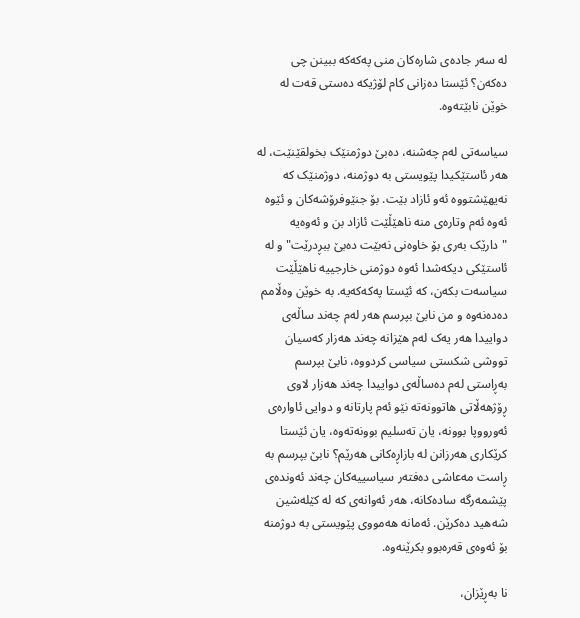لە سەر جادەی شارەکان منی پەکەکە ببینن چی دەکەن؟ ئێستا دەزانی کام لۆژیکە دەستی قەت لە خوێن نابێتەوە.

سیاسەتی لەم چەشنە، دەبێ دوژمنێک بخولقێنێت، لە هەر ئاستێکیدا پێویستی بە دوژمنە، دوژمنێک کە نەیهێشتووە ئەو ئازاد بێت. بۆ جنێوفرۆشەکان و ئێوە ئەوە ئەم وتارەی منە ناهێڵێت ئازاد بن و ئەوەیە "دارێک بەری بۆ خاوەنی نەبێت دەبێ ببڕدرێت" و لە ئاستێکی دیکەشدا ئەوە دوژمنی خارجییە ناهێڵێت سیاسەت بکەن، کە ئێستا پەکەکەیە. بە خوێن وەڵامم دەدەنەوە و من نابێ بپرسم هەر لەم چەند ساڵەی دواییدا هەر یەک لەم هێزانە چەند هەزار کەسیان تووشی شکستی سیاسی کردووە، نابێ بپرسم بەڕاستی لەم دەساڵەی دواییدا چەند هەزار لاوی ڕۆژهەڵاتی هاتوونەتە نێو ئەم پارتانە و دوایی ئاوارەی ئەورووپا بوونە، یان تەسلیم بوونەتەوە، یان ئێستا کرێکاری هەرزانن لە بازاڕەکانی هەرێم؟ نابێ بپرسم بە ڕاست مەعاشی دەفتەر سیاسییەکان چەند ئەوندەی پێشمەرگە سادەکانە، هەر ئەوانەی کە لە کێلەشین شەهید دەکرێن. ئەمانە هەمووی پێویستی بە دوژمنە بۆ ئەوەی قەرەبوو بکرێنەوە.

نا بەڕێزان،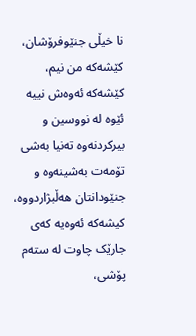نا خیڵی جنێوفرۆشان، کێشەکە من نیم، کێشەکە ئەوەش نییە ئێوە لە نووسین و بیرکردنەوە تەنیا بەشی تۆمەت بەشینەوە و جنێودانتان هەڵبژاردووە، کیشەکە ئەوەیە کەی جارێک چاوت لە ستەم پۆشی،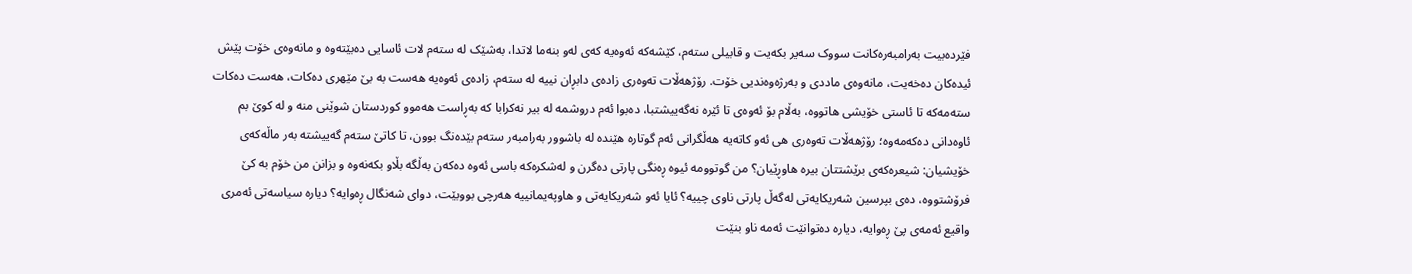فێردەبیت بەرامبەرەکانت سووک سەیر بکەیت و قابیلی ستەم، کێشەکە ئەوەیە کەی لەو بنەما لاتدا، بەشێک لە ستەم لات ئاسایی دەبێتەوە و مانەوەی خۆت پێش ئیدەکان دەخەیت، مانەوەی ماددی و بەرژەوەندیی خۆت. رۆژهەڵات تەوەری زادەی دابڕان نییە لە ستەم، زادەی ئەوەیە هەست بە بێ مێهری دەکات، هەست دەکات ستەمەکە تا ئاستی خۆیشی هاتووە، بەڵام بۆ ئەوەی تا ئێرە نەگەییشتبا، دەبوا ئەم دروشمە لە بیر نەکرابا کە بەڕاست هەموو کوردستان شوێنی منە و لە کوێ بم ئاوەدانی دەکەمەوە؛ رۆژهەڵات تەوەری هی ئەو کاتەیە هەڵگرانی ئەم گوتارە هێندە لە باشوور بەرامبەر ستەم بێدەنگ بوون، تا کاتێ ستەم گەییشتە بەر ماڵەکەی خۆیشیان: شیعرەکەی برێشتتان بیرە هاوڕێیان؟ من گوتوومە ئیوە ڕەنگی پارتی دەگرن و لەشکرەکە باسی ئەوە دەکەن بەڵگە بڵاو بکەنەوە و بزانن من خۆم بە کێ فرۆشتووە، دەی بپرسین شەریکایەتی لەگەڵ پارتی ناوی چییە؟ ئایا ئەو شەریکایەتی و هاوپەیمانییە هەرچی بووبێت، دوای شەنگال ڕەوایە؟ دیارە سیاسەتی ئەمری واقیع ئەمەی پێ ڕەوایە، دیارە دەتوانێت ئەمە ناو بنێت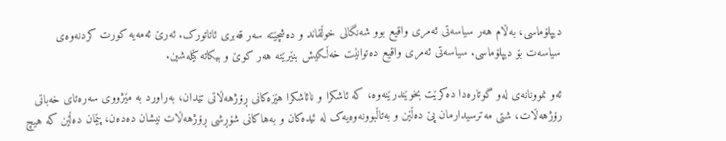دیپلۆماسی، بەڵام هەر سیاسەتی ئەمری واقیع بوو شەنگالی خوڵقاند و دەشچێتە سەر قەبری ئاتاتورک. ئەرێ ئەمەیە کورت کردنەوەی سیاسەت بۆ دیپلۆماسی. سیاسەتی ئەمری واقیع دەتوانێت خەڵکیش بنێرێتە هەر کوێ و بیکاتە کێلەشین.

ئەو نموونانەی لەو گوتارەدا دەکرێت بخوێندرێنەوە، کە ئاشکرا و نائاشکرا هێزەکانی ڕۆژهەڵاتی تێدان، بەراورد بە مێژووی سەرەتای خەباتی رۆژهەڵات، شتی مەترسیدارمان پێ دەڵێن و بەتاڵبوونەوەیەک لە ئیدەکان و بەهاکانی شۆڕشی ڕۆژهەڵات نیشان دەدەن، پێمان دەڵێن کە هیچ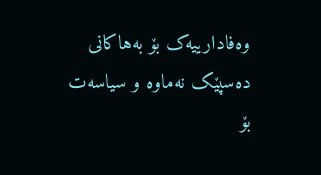وەفادارییەک بۆ بەهاکانی دەسپێک نەماوە و سیاسەت بۆ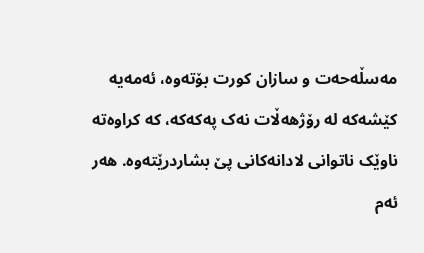مەسڵەحەت و سازان کورت بۆتەوە، ئەمەیە کێشەکە لە رۆژهەڵات نەک پەکەکە، کە کراوەتە ناوێک ناتوانی لادانەکانی پێ بشاردرێتەوە. هەر ئەم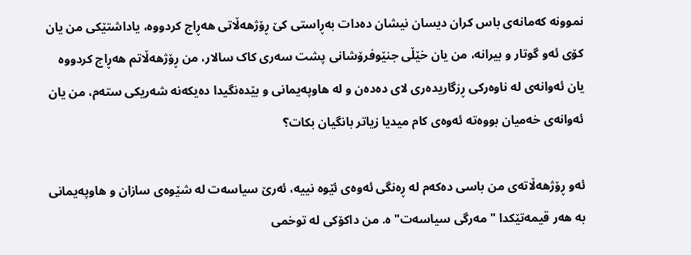نموونە کەمانەی باس کران دیسان نیشان دەدات بەڕاستی کێ ڕۆژهەڵاتی هەڕاج کردووە، یاداشتێکی من یان کۆی ئەو گوتار و بیرانە، من یان خێڵی جنێوفرۆشانی پشت سەری کاک سالار، من ڕۆژهەڵاتم هەڕاج کردووە یان ئەوانەی لە ناوەرکی ڕزگاریدەری لای دەدەن و لە هاوپەیمانی و بێدەنگیدا دەیکەنە شەریکی ستەم، من یان ئەوانەی خەمیان بووەتە ئەوەی کام میدیا زیاتر بانگیان بکات؟

ئەو ڕۆژهەڵاتەی من باسی دەکەم لە ڕەنگی ئەوەی ئێوە نییە، ئەرێ سیاسەت لە شێوەی سازان و هاوپەیمانی بە هەر قیمەتێکدا "مەرگی سیاسەت" ە. من داکۆکی لە توخمی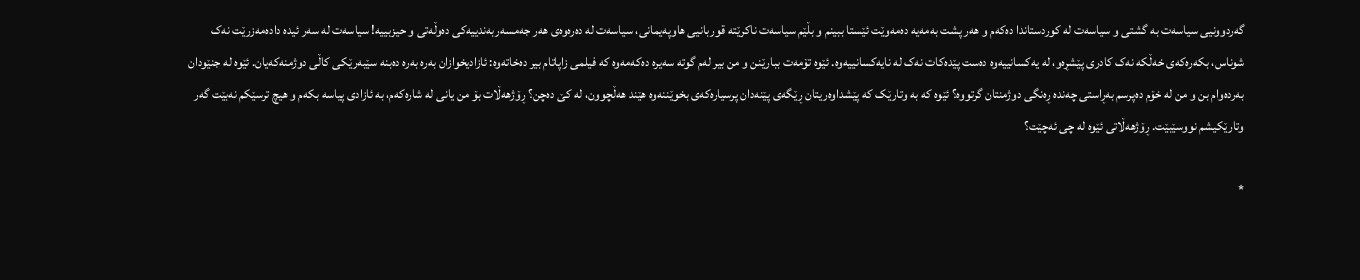گەردوونیی سیاسەت بە گشتی و سیاسەت لە کوردستاندا دەکەم و هەر پشت بەمەیە دەمەوێت ئێستا ببینم و بڵێم سیاسەت ناکرێتە قوربانیی هاوپەیمانی، سیاسەت لە دەرەوەی هەر جەمسەربەندییەکی دەوڵەتی و حیزبییە! سیاسەت لە سەر ئیدە دادەمەزرێت نەک شوناس، بکەرەکەی خەڵکە نەک کادری پێشڕەو، لە یەکسانییەوە دەست پێدەکات نەک لە نایەکسانییەوە. ئێوە تۆمەت ببارێنن و من بیر لەم گوتە سەیرە دەکەمەوە کە فیلمی زاپاتام بیر دەخاتەوە: ئازادیخوازان بەرە بەرە دەبنە سێبەرێکی کاڵی دوژمنەکەیان. ئێوە لە جنێودان بەردەوام بن و من لە خۆم دەپرسم بەڕاستی چەندە ڕەنگی دوژمنتان گرتووە؟ ئێوە کە بە وتارێک کە پێشداوەریتان ڕێگەی پێنەدان پرسیارەکەی بخوێننەوە هێند هەڵچوون، لە کێ دەچن؟ ڕۆژهەڵات بۆ من یانی لە شارەکەم، بە ئازادی پیاسە بکەم و هیچ ترسێکم نەبێت گەر وتارێکیشم نووسێبێت. ڕۆژهەڵاتی ئێوە لە چی ئەچێت؟

*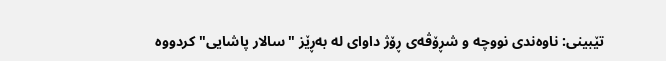تێبینی: ناوەندی نووچە و شڕۆڤەی ڕۆژ داوای لە بەڕێز "سالار پاشایی" کردووە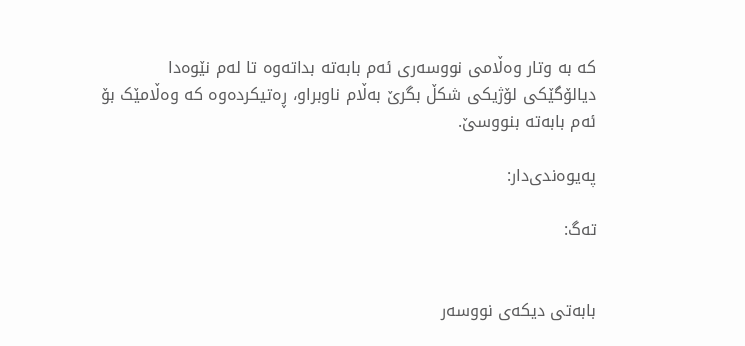کە بە وتار وەڵامی نووسەری ئەم بابەتە بداتەوە تا لەم نێوەدا دیالۆگێکی لۆژیکی شکڵ بگرێ بەڵام ناوبراو، ڕەتیکردەوە کە وەڵامێک بۆ ئەم بابەتە بنووسێ.

پەیوەندی‌دار:

تەگ:


بابەتی دیکەی نووسەر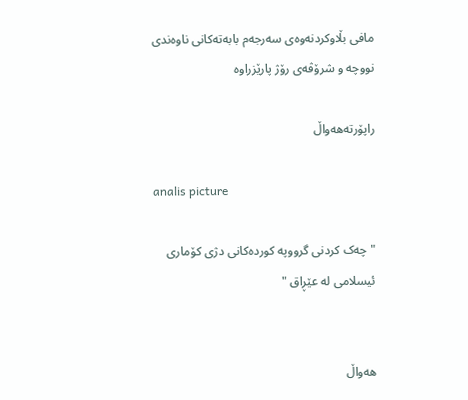مافی بڵاوکردنەوەی سەرجەم بابەتەکانی ناوەندی نووچە و شرۆڤەی رۆژ پارێزراوە

راپۆرتەهەواڵ

analis picture

"چەک کردنی گرووپە کوردەکانی دژی کۆماری ئیسلامی لە عێڕاق "


هەواڵ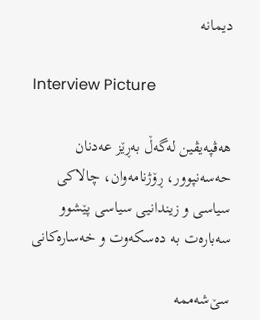دیمانە

Interview Picture

هەڤپەیڤین لەگەڵ بەڕێز عەدنان حەسەنپوور، ڕۆژنامەوان، چالاکی سیاسی و زیندانیی سیاسی پێشوو سەبارەت بە دەسکەوت و خەسارەکانی

سێ‌شەممە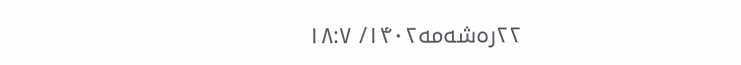۲۲رەشەمە۱۴۰۲/ ۱۸:۷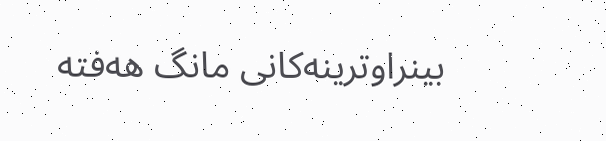بینراوترینەکانی مانگ هەفتە